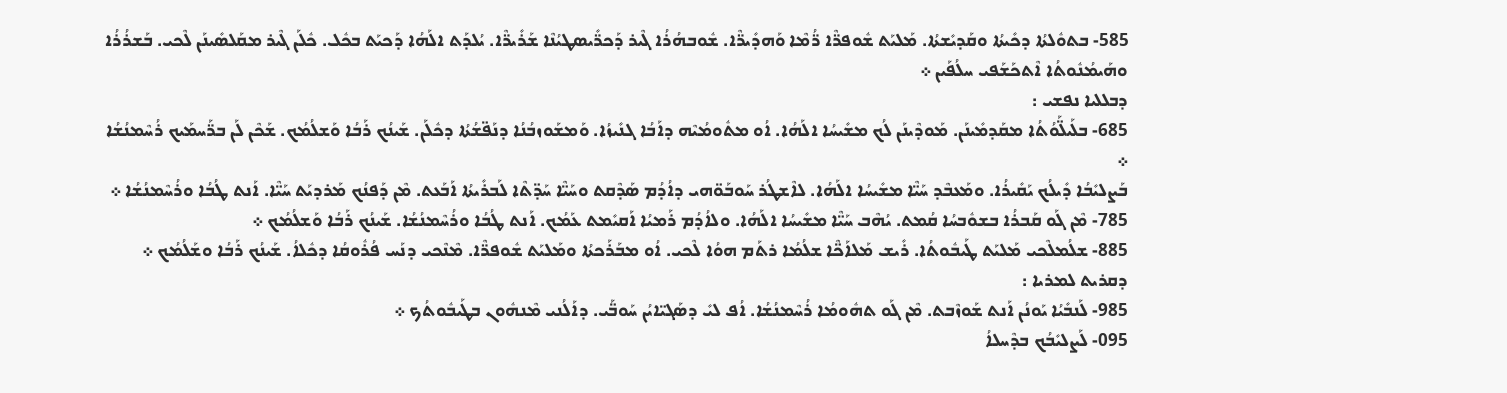585- ܒܬܘܽܠܬܳܐ ܕܟܺܝܬܳܐ ܘܩܰܕܝܺܫܬܳܐ. ܡܰܠܝܰܬ ܫܽܘܦܪ̈ܶܐ ܪ̈ܳܡܶܐ ܘܰܗܕܺܝܪ̈ܶܐ. ܫܽܘܒܗܳܪܳܐ ܓܶܝܪ ܕܰܟܪ̈ܺܝܣܛܝܳܢܶܐ ܫܰܪܺܝܪ̈ܶܐ. ܝܳܠܕܰܬ ܐܠܰܗܳܐ ܕܰܟܝܰܬ ܒܟܽܠ. ܟܽܠܰܢ ܓܶܝܪ ܡܩܰܠܣܺܝܢܰܢ ܠܶܟܝ. ܒܰܫܪܳܪܳܐ ܘܗܰܝܡܳܢܽܘܬܳܐ ܐܶܬܟܰܫܰܦܝ ܚܠܳܦܰܝܢ ܀
ܕܒܠܠܝܐ ܢܦܫܝ :
685- ܒܠܰܝܠ̈ܰܘܳܬܳܐ ܡܩܰܕܡܺܝܢܰܢ. ܡܰܘܕܶܝܢܰܢ ܠܳܟ ܡܫܺܝܚܳܐ ܐܠܰܗܳܐ. ܐܳܘ ܡܬܽܘܡܳܝܶܗ ܕܐܰܒܳܐ ܓܢܺܝܙܳܐ. ܘܰܡܫܰܘܙܒܳܢܳܐ ܕܢܰܦ̈ܫܳܬܳܐ ܕܟܽܠܰܢ. ܫܰܝܢܳܟ ܪܰܒܳܐ ܘܰܫܠܳܡܳܟ. ܫܰܟܶܢ ܠܰܢ ܒܪ̈ܰܚܡܰܝܟ ܪܳܚܶܡܢܳܫܳܐ ܀
ܒܰܨܠܝܺܒܳܐ ܕܺܝܠܳܟ ܝܰܩܺܝܪܳܐ. ܘܡܰܥܒܶܕ ܚܰܝ̈ܶܐ ܡܫܺܝܚܳܐ ܐܠܰܗܳܐ. ܠܐܶܫܛܳܪ ܚܰܘܒܰܘ̈ܗܝ ܕܐܳܕܳܡ ܣܰܕܶܩܬ ܘܚܰܝ̈ܶܐ ܚܰܕ̈ܬܶܐ ܠܰܒܪܺܝܬܳܐ ܐܰܒܰܥܬ. ܡܶܢ ܕܰܦܢܳܟ ܡܰܪܕܝܰܬ ܚܰܝ̈ܶܐ. ܐܰܢܬ ܛܳܒܳܐ ܘܪܳܚܶܡܢܳܫܳܐ ܀
785- ܡܶܢ ܓܰܘ ܩܰܒܪܳܐ ܒܫܘܽܒܚܳܐ ܩܳܡܬ. ܝܳܗܶܒ ܚܰܝ̈ܶܐ ܡܫܺܝܚܳܐ ܐܠܰܗܳܐ. ܘܠܐܳܕܳܡ ܪܰܡܝܳܐ ܐܰܩܝܺܡܬ ܥܰܡܳܟ. ܐܰܢܬ ܛܳܒܳܐ ܘܪܳܚܶܡܢܳܫܳܐ. ܫܰܝܢܳܟ ܪܰܒܳܐ ܘܰܫܠܳܡܳܟ ܀
885- ܫܠܳܡܠܶܟܝ ܡܰܠܝܰܬ ܛܰܝܒܽܘܬܳܐ. ܪܺܝܫ ܡܰܠܐܰܟ̈ܶܐ ܫܠܳܡܳܐ ܪܬܰܡ ܗܘܳܐ ܠܶܟܝ. ܐܳܘ ܡܒܰܪܰܟܬܳܐ ܘܡܰܠܝܰܬ ܫܽܘܦܪ̈ܶܐ. ܡܶܢܶܟܝ ܕܢܰܚ ܦܳܪܽܘܩܳܐ ܕܟܽܠܐܳ. ܫܰܝܢܳܟ ܪܰܒܳܐ ܘܫܰܠܳܡܳܟ ܀
ܕܩܪܝܬ ܠܡܪܝܐ :
985- ܠܰܢܒܺܝܳܐ ܝܰܘܢܳܢ ܐܰܢܬ ܫܰܘܙܶܒܬ. ܡܶܢ ܓܰܘ ܬܗܽܘܡܳܐ ܪܳܚܶܡܢܳܫܳܐ. ܐܳܦ ܠܝܺ ܕܣܰܓܝ̈ܐܝܳܢ ܚܰܘܒ̈ܰܝ. ܕܐܰܠܳܢܝ ܡܶܢܗܽܘܢ ܒܛܰܝܒܽܘܬܳܟ ܀
095- ܠܰܨܠܝܺܒܳܟ ܒܕܶܚܠܐܳ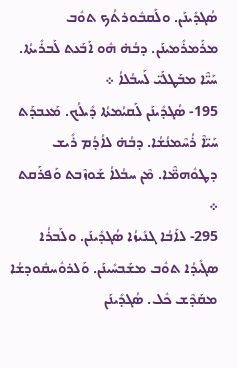ܣܳܓܕܺܝܢܰܢ. ܘܠܰܩܒܽܘܪܬܳܟ ܬܘܽܒ ܡܪܰܡܪܺܡܝܢܰܢ. ܕܒܳܗ̇ ܗܽܘ ܐܰܒܰܥܬ ܠܰܒܪܺܝܬܳܐ. ܚܰܝ̈ܶܐ ܡܒܰܛܠܰܝ̈ ܠܰܚܒܳܠܐܳ ܀
195- ܣܳܓܕܺܝܢܰܢ ܠܰܩܝܳܡܬܳܐ ܕܺܝܠܳܟ. ܡܰܥܒܕܰܬ ܚܰܝ̈ܐܶ ܪܳܚܶܡܢܳܫܳܐ. ܕܒܳܗ̇ ܠܐܳܕܳܡ ܪܺܝܫ ܕܛܘܽܗܡ̈ܶܐ. ܡܶܢ ܚܒܳܠܐܳ ܫܰܘܙܶܒܬ ܘܰܦܪܰܩܬ ܀
295- ܠܐܰܒܳܐ ܓܢܺܝܙܳܐ ܣܳܓܕܺܝܢܰܢ. ܘܠܰܒܪܳܐ ܣܓܺܝܕܳܐ ܬܘܽܒ ܡܫܰܒܚܺܝܢܰܢ. ܘܰܠܪܘܽܚܩܽܘܕܫܳܐ ܡܩܰܕܶܫ ܟܽܠ. ܣܳܓܕܺܝܢܰܢ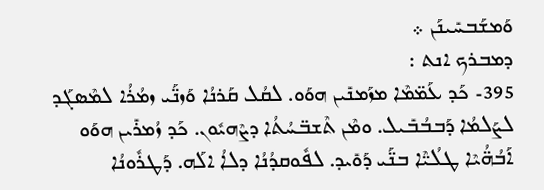ܘܰܡܫܰܒܚܺܝܢܰܢ ܀
ܕܡܒܪܟ ܐܢܬ :
395- ܟܰܕ ܥܰܡ̈ܡܶܐ ܡܙܰܡܢܺܝܢ ܗܘܰܘ. ܠܩܳܠ ܩܰܪܢܳܐ ܘܰܙܢ̈ܰܝ ܙܡܳܪܳܐ ܠܡܶܣܓܰܕ ܠܨܰܠܡܳܐ ܕܰܒܒܳܒܺܝܠ. ܘܡܶܢ ܬܶܫܒ̈ܚܳܬܳܐ ܕܨܶܗܝܽܘܢ. ܟܰܕ ܙܳܡܪܺܝܢ ܗܘܰܘ ܐܰܒܳܗ̈ܳܝܶܐ ܛܠܳܝ̈ܶܐ ܒܢ̈ܰܝ ܕܰܘܺܝܕ. ܠܦܽܘܩܕܳܢܳܐ ܕܠܐܳ ܐܠܰܗ. ܕܰܛܪܽܘܢܳܐ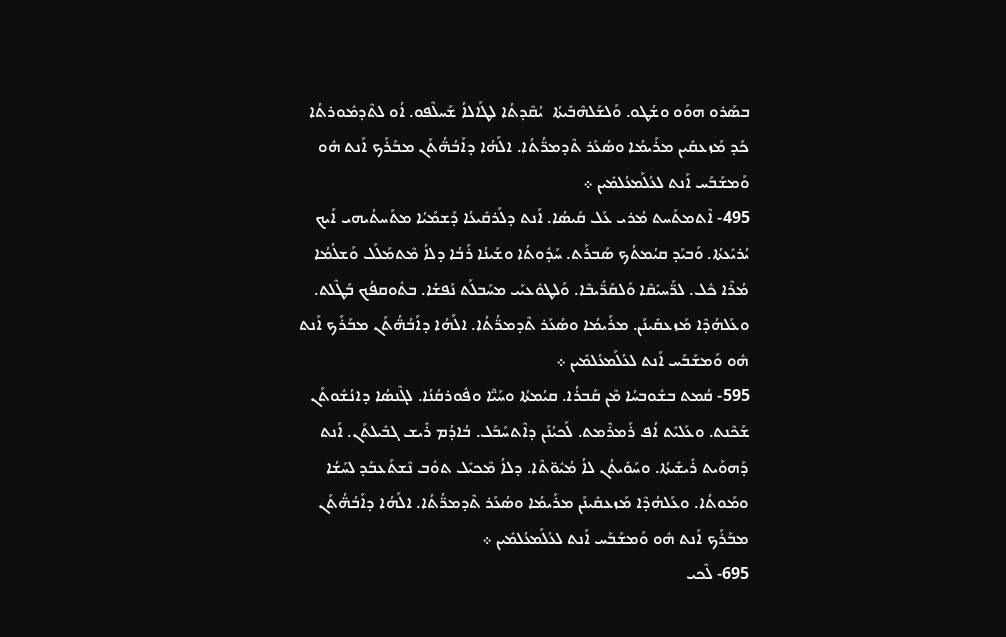ܒܣܰܪܘ ܗܘܰܘ ܘܫܳܛܘ. ܘܰܠܫܰܠܗܶܒܺܝܬܳܐ  ܝܳܩܶܕܬܳܐ ܠܛܰܐܠܐܳ ܫܰܚܠܶܦܘ. ܐܳܘ ܠܬܶܕܡܽܘܪܬܳܐ ܟܰܕ ܡܰܙܥܩܺܝܢ ܡܪܰܝܡܳܐ ܘܣܳܥܰܪ ܬܶܕܡܪ̈ܳܬܳܐ. ܐܠܰܗܳܐ ܕܐܰܒܳܗ̈ܳܬܰܢ ܡܒܰܪܰܟ ܐܰܢܬ ܗܽܘ ܘܰܡܫܰܒܰܚ ܐܰܢܬ ܠܥܳܠܰܡܥܳܠܡܺܝܢ ܀
495- ܐܶܬܡܬܰܚܬ ܡܳܪܝ ܥܰܠ ܩܰܝܣܳܐ. ܐܰܢܬ ܕܠܰܪܩܺܝܥܳܐ ܕܰܫܡܰܝܳܐ ܡܬܰܚܬܳܝܗܝ ܐܰܝܟ ܝܳܪܝܺܥܬܳܐ. ܘܰܒܝܰܕ ܩܝܳܡܬܳܟ ܣܰܒܪܰܬ. ܚܰܕܽܘܬܳܐ ܘܫܰܝܢܳܐ ܪܰܒܳܐ ܕܠܐܳ ܡܶܬܡܰܠܰܠ ܘܰܫܠܳܡܳܐ ܡܳܪܶܐ ܟܽܠ. ܠܪ̈ܰܚܝܺܩܶܐ ܘܰܠܩܰܪ̈ܺܝܒܶܐ. ܘܰܠܛܘܽܥܝܰܝ ܡܚܰܒܠܰܬ ܢܰܦܫܳܐ. ܒܬܽܘܩܦܳܟ ܒܰܛܶܠܬ. ܘܥܰܠܗܳܕܶܐ ܡܰܙܥܩܺܝܢܰܢ. ܡܪܰܝܡܳܐ ܘܣܳܥܰܪ ܬܶܕܡܪ̈ܳܬܳܐ. ܐܠܰܗܳܐ ܕܐܰܒܳܗ̈ܳܬܰܢ ܡܒܰܪܰܟ ܐܰܢܬ ܗܽܘ ܘܰܡܫܰܒܰܚ ܐܰܢܬ ܠܥܳܠܰܡܥܳܠܡܺܝܢ ܀
595- ܩܳܡܬ ܒܫܽܘܒܚܳܐ ܡܶܢ ܩܰܒܪܳܐ. ܩܝܳܡܬܳܐ ܘܚܰܝ̈ܶܐ ܘܦܽܘܪܩܳܢܳܐ. ܠܓܶܢܣܳܐ ܕܐܢܳܫܽܘܬܰܢ ܫܰܟܶܢܬ. ܘܥܰܠܝܺܬ ܐܳܦ ܪܰܡܪܶܡܬ. ܠܰܟܝܳܢܰܢ ܕܐܶܬܚܰܒܰܠ. ܒܳܐܕܳܡ ܪܺܝܫ ܓܒܺܝܠܬܰܢ. ܐܰܢܬ ܕܰܗܘܰܝܬ ܪܺܝܫܺܝܬܳܐ. ܘܚܰܘܺܝܬܳܢ ܠܐܳ ܡܳܝܽܘ̈ܬܶܐ. ܕܠܐܳ ܡܶܟܝܺܠ ܬܘܽܒ ܢܶܫܬܰܥܒܰܕ ܠܚܰܫܳܐ ܘܡܰܘܬܳܐ. ܘܥܰܠܗܳܕܶܐ ܡܰܙܥܩܺܝܢܰܢ ܡܪܰܝܡܳܐ ܘܣܳܥܰܪ ܬܶܕܡܪ̈ܳܬܳܐ. ܐܠܰܗܳܐ ܕܐܰܒܳܗ̈ܳܬܰܢ ܡܒܰܪܰܟ ܐܰܢܬ ܗܽܘ ܘܰܡܫܰܒܰܚ ܐܰܢܬ ܠܥܳܠܰܡܥܳܠܡܺܝܢ ܀
695- ܠܶܟܝ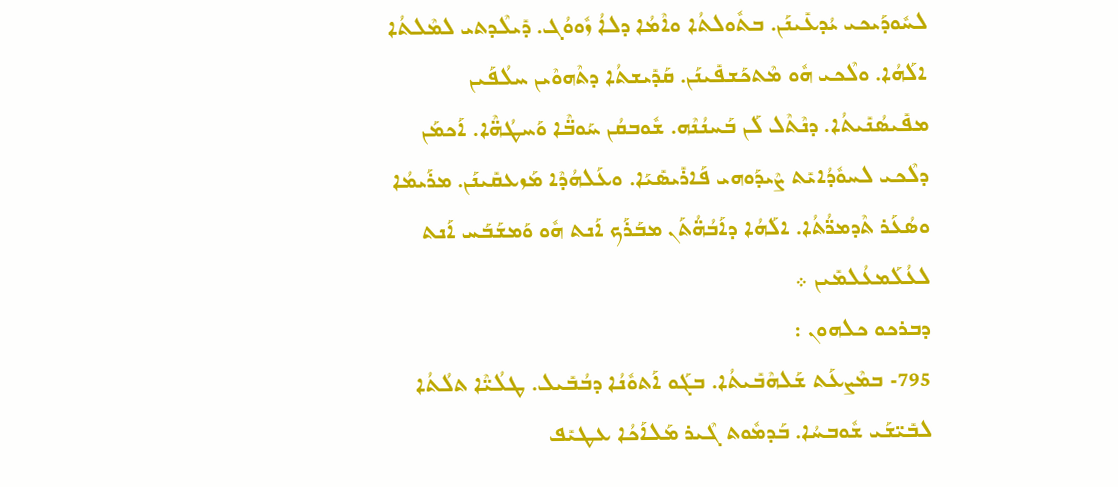ܠܚܽܘܕܰܝܟܝ ܝܳܕܥܺܝܢܰܢ. ܒܬܽܘܠܬܳܐ ܘܐܶܡܳܐ ܕܠܐܳ ܙܽܘܘܳܓ. ܕܺܝܠܶܕܬܝ ܠܡܶܠܬܳܐ ܐܠܰܗܳܐ. ܘܠܶܟܝ ܗܽܘ ܡܶܬܟܰܫܦܺܝܢܰܢ. ܩܰܕܺܝܫܬܳܐ ܕܬܶܗܘܶܝܢ ܚܠܳܦܰܝܢ ܡܦܺܝܣܳܢܺܝܬܳܐ. ܕܢܶܬܶܠ ܠܰܢ ܒܰܚܢܳܢܶܗ. ܫܽܘܒܩܳܢ ܚܰܘܒ̈ܶܐ ܘܰܚܛܳܗ̈ܶܐ. ܐܰܟܡܰܢ ܕܠܶܟܝ ܠܚܘܽܕܳܐܝܺܬ ܨܶܝܕܰܘܗܝ ܦܰܐܪܺܝܣܺܝܰܐ. ܘܥܰܠܗܳܕܶܐ ܡܰܙܥܩܺܝܢܰܢ. ܡܪܰܝܡܳܐ ܘܣܳܥܰܪ ܬܶܕܡܪ̈ܳܬܳܐ. ܐܠܰܗܳܐ ܕܐܰܒܳܗ̈ܳܬܰܢ ܡܒܰܪܰܟ ܐܰܢܬ ܗܽܘ ܘܰܡܫܰܒܰܚ ܐܰܢܬ ܠܥܳܠܰܡܥܳܠܡܺܝܢ ܀
ܕܒܪܟܘ ܟܠܗܘܢ :
795- ܒܡܶܨܥܰܬ ܫܰܠܗܶܒܺܝܬܳܐ. ܒܓܰܘ ܐܰܬܘܽܢܳܐ ܕܒܳܒܺܝܠ. ܛܠܳܝ̈ܶܐ ܬܠܳܬܳܐ ܠܒܺܝ̈ܫܰܝ ܫܽܘܒܚܳܐ. ܒܰܕܡܽܘܬ ܓܶܝܪ ܡܰܠܐܰܟܳܐ ܥܛܝܺܦ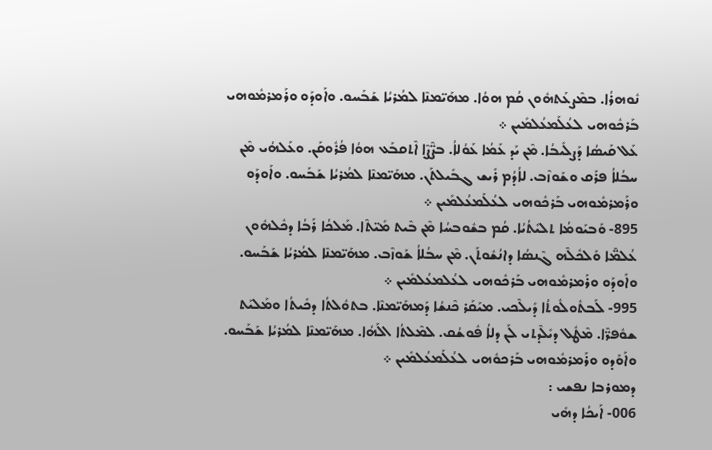ܢܽܘܗܪܳܐ. ܒܡܶܨܥܰܬܗܽܘܢ ܩܳܡ ܗܘܳܐ. ܡܗܰܝ̈ܡܢܶܐ ܠܡܳܪܝܳܐ ܫܰܒܰܚܘ. ܘܐܰܘܕܰܘ ܘܪܰܡܪܡܽܘܗܝ ܒܰܪܟܽܘܗܝ ܠܥܳܠܰܡܥܳܠܡܺܝܢ ܀
ܥܰܠ ܩܰܝܣܳܐ ܕܰܨܠܺܝܒܳܐ. ܡܶܢ ܝܰܕ ܥܰܡܳܐ ܥܰܘܳܠܐܳ. ܒܨ̈ܶܨܶܐ ܐܶܬܩܒܰܥ ܗܘܳܐ ܦܳܪܽܘܩܰܢ. ܘܥܰܠܗܳܝ ܡܶܢ ܚܒܳܠܐܳ ܦܪܰܩ ܘܫܰܘܙܶܒ. ܠܐܳܕܳܡ ܪܺܝܫ ܓܒܺܝܠܬܰܢ. ܡܗܰܝ̈ܡܢܶܐ ܠܡܳܪܝܳܐ ܫܰܒܰܚܘ. ܘܐܰܘܕܰܘ ܘܪܰܡܪܡܽܘܗܝ ܒܰܪܟܽܘܗܝ ܠܥܳܠܰܡܥܳܠܡܺܝܢ ܀
895- ܘܰܒܝܰܘܡܳܐ ܬܠܝܺܬܳܝܳܐ. ܩܳܡ ܒܫܽܘܒܚܳܐ ܡܶܢ ܒܶܝܬ ܡܺܝ̈ܬܶܐ. ܡܰܠܟܳܐ ܪܰܒܳܐ ܕܟܽܠܗܽܘܢ ܥܳܠܡ̈ܶܐ ܘܰܠܟܽܠܶܗ ܓܶܢܣܳܐ ܕܐܢܳܫܽܘܬܰܢ. ܡܶܢ ܚܒܳܠܐܳ ܫܰܘܙܶܒ. ܡܗܰܝ̈ܡܢܶܐ ܠܡܳܪܝܳܐ ܫܰܒܰܚܘ. ܘܐܰܘܕܰܘ ܘܪܰܡܪܡܽܘܗܝ ܒܰܪܟܽܘܗܝ ܠܥܳܠܡܥܳܠܡܺܝܢ ܀
995- ܠܰܒܬܽܘܠܽܘܬܳܐ ܕܺܝܠܶܟܝ. ܡܝܰܩܰܪ ܟܶܢܫܳܐ ܕܰܡܗܰܝ̈ܡܢܶܐ. ܒܬܘܽܠܬܳܐ ܕܟܺܝܬܳܐ ܘܡܰܠܝܰܬ ܫܘܽܦܪ̈ܶܐ. ܡܶܛܽܠ ܕܝܺܠܶܕܬܝ ܠܰܢ ܕܠܐܳ ܦܽܘܫܳܩ. ܠܡܶܠܬܳܐ ܐܠܰܗܳܐ. ܡܗܰܝ̈ܡܢܶܐ ܠܡܳܪܝܳܐ ܫܰܒܰܚܘ. ܘܐܰܘܰܕܘ ܘܪܰܡܪܡܽܘܗܝ ܒܰܪܟܘܽܗܝ ܠܥܳܠܰܡܥܳܠܡܺܝܢ ܀
ܕܡܘܪܒܐ ܢܦܫܝ :
006- ܐܰܝܟܳܐ ܕܗܺܝ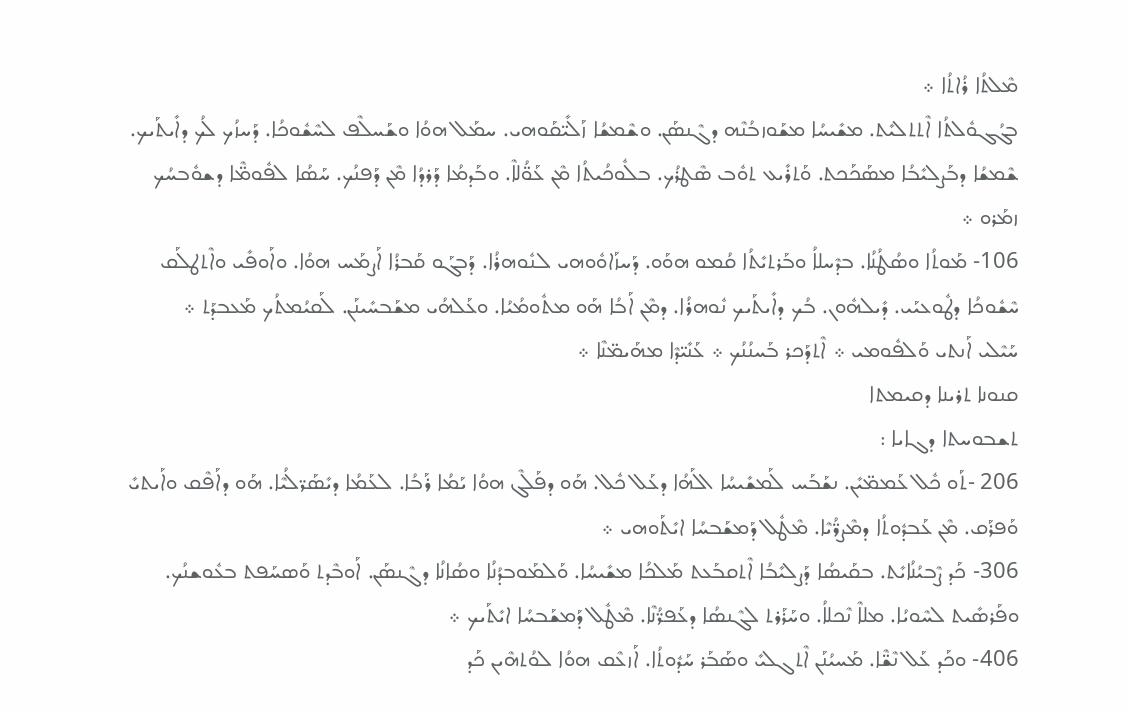ܡܶܠܬܳܐ ܪܳܐܬܳܐ ܀
ܒܓܳܓܘܽܠܬܳܐ ܐܶܬܬܠܝܺܬ. ܡܫܺܝܚܳܐ ܡܫܰܘܙܒܳܢܶܗ ܕܓܶܢܣܰܢ. ܘܫܶܡܫܳܐ ܙܰܠܺܝ̈ܩܰܘܗܝ. ܚܡܰܠ ܗܘܳܐ ܘܫܰܚܠܶܦ ܠܚܶܫܽܘܟܳܐ. ܕܰܚܙܳܟ ܠܳܟ ܕܐܺܝܬܰܝܟ. ܫܶܡܫܳܐ ܕܒܰܨܠܝܺܒܳܐ ܡܣܰܟܰܟܬ. ܘܰܬܪܺܝܥ ܬܘܽܒ ܣܶܛܪܳܟ. ܒܠܽܘܟܳܝܬܳܐ ܡܶܢ ܥܰܘ̈ܳܠܐܶ. ܘܒܰܕܡܳܐ ܕܰܪܕܳܐ ܡܶܢ ܕܰܦܢܳܟ. ܚܰܣܳܐ ܠܦܽܘܡ̈ܶܐ ܕܫܘܽܒܚܳܟ ܙܡܰܪܘ ܀
106- ܡܰܘܬܳܐ ܘܣܳܛܳܢܳܐ. ܒܕܶܚܠܐܳ ܘܒܰܪܬܝܺܬܳܐ ܩܳܡܘ ܗܘܰܘ. ܕܰܚܙܰܐܘܽܘܗܝ ܠܢܽܘܗܪܳܐ. ܕܰܒܓܰܘ ܩܰܒܪܳܐ ܐܰܨܡܰܚ ܗܘܳܐ. ܘܐܰܘܦܺܝ ܘܐܶܬܛܠܰܩ ܚܶܫܽܘܟܳܐ ܕܛܽܘܥܝܰܝ. ܕܺܝܠܗܽܘܢ. ܒܳܟ ܕܐܺܝܬܰܝܟ ܢܽܘܗܪܳܐ. ܕܡܶܢ ܐܰܒܳܐ ܗܰܘ ܡܬܽܘܡܳܝܳܐ. ܘܥܰܠܗܳܝ ܡܫܰܒܚܺܝܢܰܢ. ܠܰܩܝܳܡܬܳܟ ܡܰܥܒܕܰܬ ܀
ܚܰܝܶܠܝ ܐܰܢܬܝ ܘܰܠܦܽܘܡܝ ܀ ܐܶܬܕܰܟܪ ܒܰܚܢܳܢܳܟ ܀ ܥܰܢܺܝ̈ܕܶܐ ܡܗܰܝܡ̈ܢܶܐ ܀
ܩܢܘܢܐ ܬܪܝܢܐ ܕܩܝܡܬܐ
ܬܫܒܘܚܬܐ ܕܓܐܝܐ :
206 -ܬܰܘ ܟܽܠ ܥܰܡܡ̈ܝܺܢ. ܢܫܰܒܰܚ ܠܰܡܫܺܝܚܳܐ ܐܠܰܗܳܐ ܕܥܰܠ ܟܽܠ. ܗܰܘ ܕܦܰܠܶܓ ܗܘܳܐ ܝܰܡܳܐ ܪܰܒܳܐ. ܠܥܰܡܳܐ ܕܝܺܣܰܪ̈ܠܳܝܶܐ. ܗܰܘ ܕܐܰܦܶܩ ܘܐܰܝܬܝܺ ܘܰܦܪܰܩ. ܡܶܢ ܥܰܒܕܽܘܬܳܐ ܕܡܶܨܪ̈ܳܝܶܐ. ܡܶܛܽܠ ܕܰܡܫܰܒܚܳܐ ܐܝܺܬܰܘܗܝ ܀
306- ܟܰܕ ܨܶܒܝܳܢܳܐܝܺܬ. ܒܩܰܝܣܳܐ ܕܰܨܠܝܺܒܳܐ ܐܶܬܩܒܰܥܬ ܡܰܠܟܳܐ ܡܫܺܝܚܳܐ. ܘܰܠܡܰܘܒܕܳܢܳܐ ܘܣܳܐܢܳܐ ܕܓܶܢܣܰܢ. ܐܰܘܒܶܕܬ ܘܰܣܚܰܦܬ ܒܥܽܘܫܢܳܟ. ܘܦܰܪܣܺܝܬ ܠܚܶܘܝܳܐ. ܡܠܐܶ ܢܶܟܠܐܳ. ܘܚܰܪܰܪܬ ܠܓܶܢܣܳܐ ܕܥܰܦܪ̈ܳܢܶܐ. ܡܶܛܽܠ ܕܰܡܫܰܒܚܳܐ ܐܝܺܬܰܝܟ ܀
406- ܘܟܰܕ ܥܰܠ ܢܶܫ̈ܶܐ. ܡܰܚܝܳܢܰܢ ܐܶܬܓܠܝܺ ܘܣܰܒܰܪ ܚܰܕܽܘܬܳܐ. ܐܰܙܥܶܩ ܗܘܳܐ ܠܘܳܬܗܶܝܢ ܟܰܕ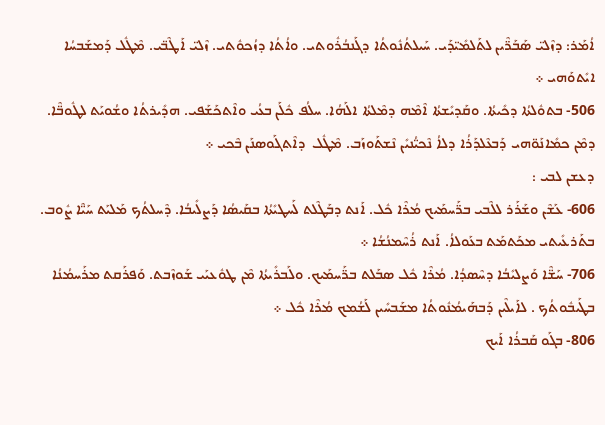ܐܳܡܰܪ: ܕܙܶܠܝ̈ ܣܰܒܰܪ̈ܶܝܢ ܠܬܰܠܡܺܝ̈ܕܰܝ. ܚܰܝܠܬܳܢܽܘܬܳܐ ܕܓܰܢܒܳܪܽܘܬܝ. ܘܐܳܬܳܐ ܕܙܳܟܘܽܬܝ. ܙܶܠܝ̈ ܐܰܛܶܒ̈ܝ. ܡܶܛܽܠ ܕܰܡܫܰܒܚܳܐ ܐܝܺܬܘܰܗܝ ܀
506- ܒܬܘܽܠܬܳܐ ܕܟܺܝܬܳܐ. ܘܩܰܕܝܺܫܬܳܐ ܐܶܡܶܗ ܕܡܶܠܬܳܐ ܐܠܰܗܳܐ. ܚܠܳܦ ܟܽܠܰܢ ܒܥܳܝ ܘܐܶܬܟܰܫܰܦܝ. ܗܕܺܝܪܬܳܐ ܘܫܳܘܝܰܬ ܠܛܽܘܒ̈ܶܐ. ܕܡܶܢ ܟܡܺܐܢܰܘ̈ܗܝ ܕܰܒܥܶܠܕܰܪܳܐ ܕܠܐܳ ܢܶܟܝ̈ܳܢܝܺܢ ܢܶܫܬܰܘܙܰܒ. ܡܶܛܽܠ  ܕܐܶܬܓܰܘܣܢܰܢ ܒܶܟܝ ܀
ܕܥܫܢ ܠܒܝ :
606- ܥܰܫܶܢ ܘܫܰܪܰܪ ܠܠܶܒܝ ܒܪ̈ܰܚܡܰܝܟ ܡܳܪܶܐ ܟܽܠ. ܐܰܢܬ ܕܒܰܛܶܠܬ ܠܰܚܛܝܺܬܳܐ ܒܩܰܝܣܳܐ ܕܰܨܠܺܝܒܳܐ. ܕܶܚܠܬܳܟ ܡܰܠܝܰܬ ܚܰܝ̈ܶܐ ܨܽܘܒ. ܒܬܰܪܥܺܝܬܝ ܡܟܰܬܡܰܬ ܒܥܰܘܠܐܳ. ܐܰܢܬ ܪܳܚܶܡܢܳܫܳܐ ܀
706- ܚܰܫ̈ܶܐ ܘܰܨܠܝܺܒܳܐ ܕܚܶܣܕܳܐ. ܡܳܪܶܐ ܟܽܠ ܣܒܰܠܬ ܒܪ̈ܰܚܡܰܝܟ. ܘܠܰܒܪܺܝܬܳܐ ܡܶܢ ܛܘܽܥܝܰܝ ܫܰܘܙܶܒܬ. ܘܰܦܪܰܩܬ ܡܪܰܚܡܳܢܳܐ ܒܛܰܝܒܽܘܬܳܟ . ܠܐܰܝܠܶܝܢ ܕܰܒܗܰܝܡܳܢܽܘܬܳܐ ܡܫܰܒܚܺܝܢ ܠܰܫܳܡܟ ܡܳܪܶܐ ܟܽܠ ܀
806- ܒܓܰܘ ܩܰܒܪܳܐ ܐܰܝܟ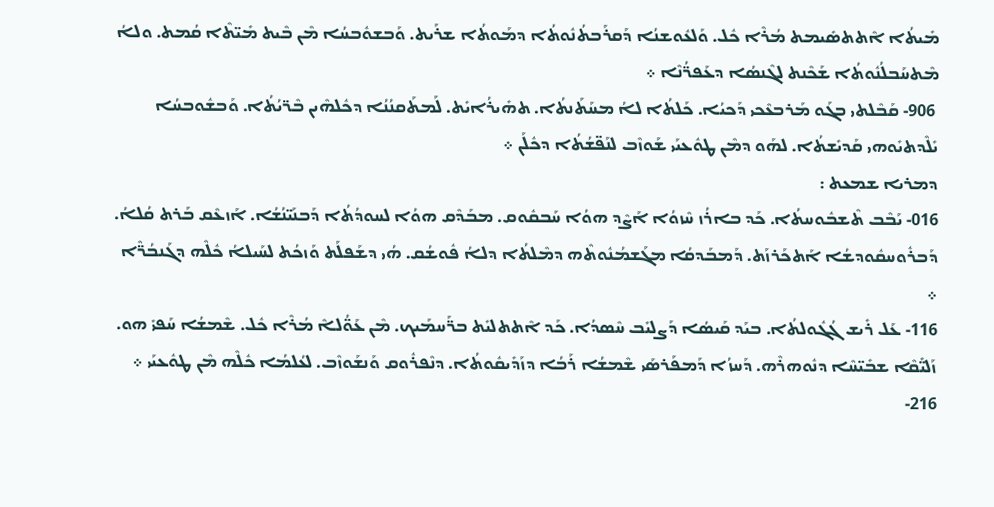ܡܺܝܬܳܐ ܐܶܬܬܣܺܝܡܬ ܡܳܪܶܐ ܟܽܠ. ܘܰܠܥܽܘܫܢܳܐ ܕܰܩܪܰܒܬܳܢܽܘܬܳܐ ܕܡܰܘܬܳܐ ܫܪܰܝܬ. ܘܰܒܫܘܽܒܚܳܐ ܡܶܢ ܒܶܝܬ ܡܺܝ̈ܬܶܐ ܩܳܡܬ. ܘܠܐܳ ܡܶܬܚܰܒܠܳܢܽܘܬܳܐ ܫܰܟܶܢܬ ܠܓܶܢܣܳܐ ܕܥܰܦܪ̈ܳܢܶܐ ܀
 906- ܩܰܒܶܠܬܝ ܒܓܰܘ ܡܰܪܒܥܶܟܝ ܕܰܟܝܳܐ. ܟܰܠܬܳܐ ܠܐܳ ܡܚܰܬܰܢܬܳܐ. ܬܗܺܝܪܳܐܝܺܬ. ܠܰܡܬܰܩܢܳܢܳܐ ܕܟܽܠܗܶܝܢ ܒܶܪ̈ܝܳܬܳܐ. ܘܰܒܫܽܘܒܚܳܐ ܝܺܠܶܕܬܝܺܘܗܝ ܩܰܕܝܺܫܬܳܐ. ܠܗܰܘ ܕܡܶܢ ܛܘܽܥܝܰܝ ܫܰܘܙܶܒ ܠܢܰܦ̈ܫܳܬܳܐ ܕܟܽܠܰܢ ܀
ܕܡܪܝܐ ܫܡܥܬ :
016- ܝܰܒܶܒ ܬܶܫܒܽܘܚܬܳܐ. ܟܰܕ ܒܐܪܳܙ ܚܶܙܘܳܐ ܐܰܨܶܕ ܗܘܳܐ ܚܰܒܩܽܘܩ. ܡܒܰܕܶܩ ܗܘܳܐ ܠܚܘܕܳܬܳܐ ܕܰܒܢܰܝ̈ܢܳܫܳܐ. ܐܰܙܥܶܩ ܒܰܪܬ ܩܳܠܐܳ. ܕܰܒܪܽܘܚܩܽܘܕܫܳܐ ܐܰܬܟܰܪܙܰܬ. ܕܰܡܒܰܕܩܳܐ ܡܓܰܫܡܳܢܽܘܬܶܗ ܕܡܶܠܬܳܐ ܕܠܐܳ ܦܽܘܫܳܩ. ܗܳܝ ܕܫܰܦܠܰܬ ܘܰܙܟܳܬ ܠܚܰܝܠܐܳ ܟܽܠܶܗ ܕܓܰܢܒܳܪ̈ܶܐ ܀
116- ܥܰܠ ܪܺܝܫ ܓܳܓܽܘܠܬܳܐ. ܒܝܰܕ ܩܰܝܣܳܐ ܕܰܨܠܝܺܒ ܚܶܣܕܳܐ. ܟܰܕ ܐܶܬܬܠܝܺܬ ܒܪ̈ܰܚܡܰܝܟ. ܡܶܢ ܥܰܘ̈ܳܠܐܶ ܡܳܪܶܐ ܟܽܠ. ܫܶܡܫܳܐ ܚܰܦܝܺ ܗܘ. ܙܰܠܝ̈ܺܩܶܐ ܫܒܺܝ̈ܚܶܐ ܕܢܽܘܗܪܶܗ. ܕܰܚܙܳܐ ܕܰܡܦܰܪܣܰܝ ܫܶܡܫܳܐ ܪܰܒܳܐ ܕܙܰܕܺܝܩܽܘܬܳܐ. ܕܢܶܦܪܽܘܩ ܘܰܢܫܰܘܙܶܒ. ܠܥܳܠܡܳܐ ܟܽܠܶܗ ܡܶܢ ܛܘܽܥܝܰܝ ܀
216-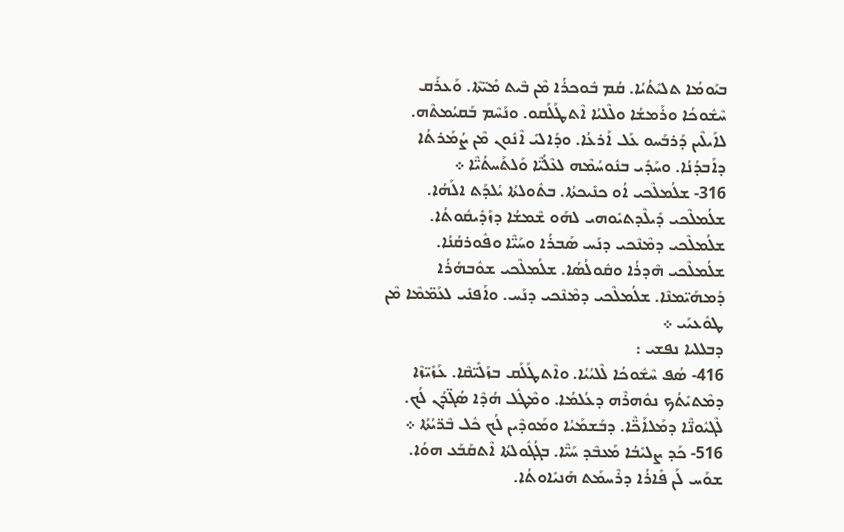ܒܝܰܘܡܳܐ ܬܠܝܺܬܳܝܳܐ. ܩܳܡ ܒܽܘܟܪܳܐ ܡܶܢ ܒܶܝܬ ܡܺܝ̈ܬܶܐ. ܘܰܥܪܰܩ ܚܶܫܽܘܟܳܐ ܘܪܰܡܫܳܐ ܘܠܶܠܝܳܐ ܐܶܬܛܰܠܰܩܘ. ܘܢܰܚܶܡ ܒܰܩܝܳܡܬܶܗ. ܠܐܰܝܠܶܝܢ ܕܰܪܒܰܚܘ ܥܰܠ ܐܰܪܥܳܐ. ܘܕܰܐܠܝܺ ܐܶܢܽܘܢ ܡܶܢ ܨܳܡܰܪܬܳܐ ܕܐܰܒܕܳܢܳܐ. ܘܚܰܕܺܝ ܒܢܽܘܚܳܡܶܗ ܠܥܶܠܳܝ̈ܶܐ ܘܰܠܬܰܚܬܳܝ̈ܶܐ ܀
316- ܫܠܳܡܠܶܟܝ ܐܳܘ ܟܢܺܝܟܬܳܐ. ܒܬܽܘܠܬܳܐ ܝܳܠܕܰܬ ܐܠܰܗܳܐ. ܫܠܳܡܠܶܟܝ ܕܺܝܠܶܕܬܝܺܘܗܝ ܠܗܰܘ ܫܶܡܫܳܐ ܕܙܰܕܺܝܩܽܘܬܳܐ. ܫܠܳܡܠܶܟܝ ܕܡܶܢܶܟܝ ܕܢܰܚ ܣܰܒܪܳܐ ܘܚܰܝ̈ܶܐ ܘܦܽܘܪܩܳܢܳܐ. ܫܠܳܡܠܶܟܝ ܗܶܕܪܳܐ ܘܩܽܘܠܳܣܳܐ. ܫܠܳܡܠܶܟܝ ܫܘܽܒܗܳܪܳܐ ܕܰܡܗܰܝ̈ܡܢܶܐ. ܫܠܳܡܠܶܟܝ ܕܡܶܢܶܟܝ ܕܢܰܚ. ܘܐܰܦܢܺܝ ܠܥܰܡ̈ܡܶܐ ܡܶܢ ܛܘܽܥܝܰܝ ܀
ܕܒܠܠܝܐ ܢܦܫܝ :
416- ܣܳܦ ܚܶܫܽܘܟܳܐ ܠܶܠܝܳܝܳܐ. ܘܐܶܬܛܰܠܰܩ ܒܙܰܠܺܝ̈ܩܶܐ. ܥܰܙܺܝ̈ܙܶܐ ܕܡܶܬܝܺܬܳܟ ܢܘܽܗܪܶܗ ܕܥܳܠܡܳܐ. ܘܡܶܛܽܠ ܗܳܕܶܐ ܣܳܓ̈ܕܳܢ ܠܳܟ. ܠܶܓܝܽܘܢ̈ܶܐ ܕܡܰܠܐܰܟ̈ܶܐ. ܕܒܰܫܡܰܝܳܐ ܘܡܰܘܕܶܝܢ ܠܳܟ ܟܽܠ ܒܶܪ̈ܝܳܬܳܐ ܀
516- ܟܰܕ ܨܠܝܺܒܳܐ ܡܰܥܒܶܕ ܚܰܝ̈ܶܐ. ܒܓܳܓܽܘܠܬܳܐ ܐܶܬܩܰܒܰܥ ܗܘܳܐ. ܫܘܰܚ ܠܰܢ ܦܺܐܪܳܐ ܕܪܶܚܡܰܬ ܗܰܢܝܺܐܘܬܳܐ.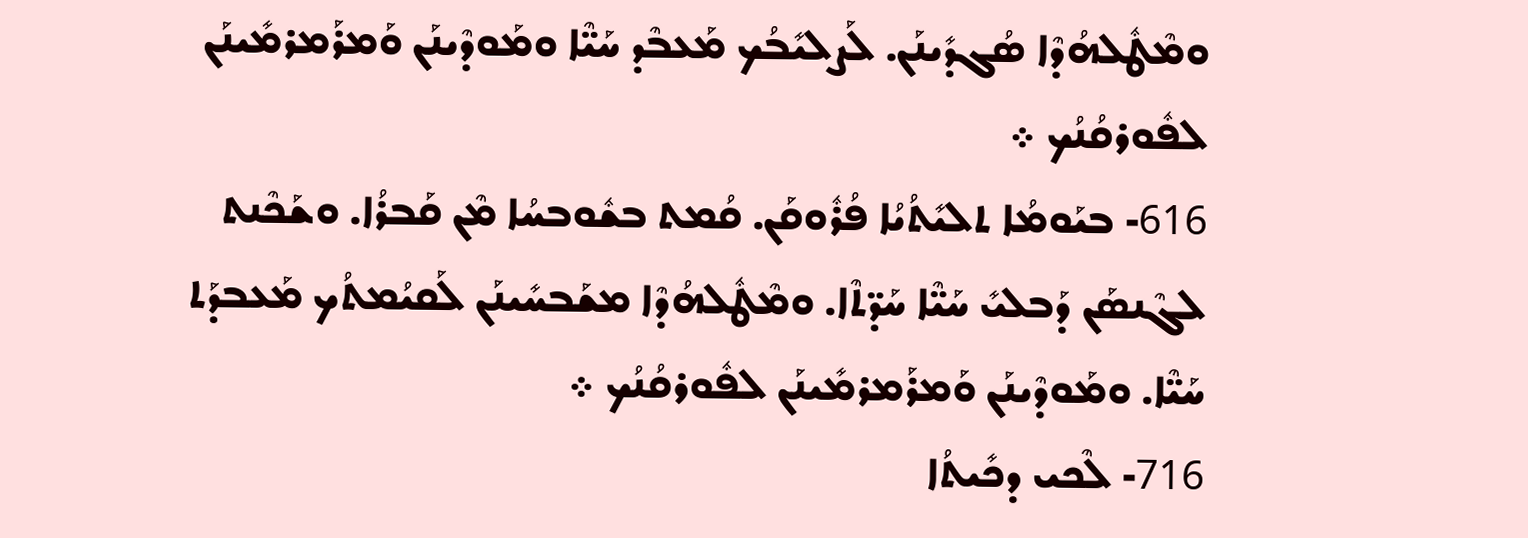ܘܡܶܛܽܠܗܳܕܶܐ ܣܳܓܕܺܝܢܰܢ. ܠܰܨܠܝܺܒܳܟ ܡܰܥܒܶܕ ܚܰܝ̈ܶܐ ܘܡܰܘܕܶܝܢܰܢ ܘܰܡܪܰܡܪܡܺܝܢܰܢ ܠܦܽܘܪܩܳܢܳܟ ܀
616- ܒܝܰܘܡܳܐ ܬܠܝܺܬܳܝܳܐ ܦܳܪܽܘܩܰܢ. ܩܳܡܬ ܒܫܽܘܒܚܳܐ ܡܶܢ ܩܰܒܪܳܐ. ܘܫܰܟܶܢܬ ܠܓܶܢܣܰܢ ܕܰܒܠܝܺ ܚܰܝ̈ܶܐ ܚܰܕ̈ܬܶܐ. ܘܡܶܛܽܠܗܳܕܶܐ ܡܫܰܒܚܺܝܢܰܢ ܠܰܩܝܳܡܬܳܟ ܡܰܥܒܕܰܬ ܚܰܝ̈ܶܐ. ܘܡܰܘܕܶܝܢܰܢ ܘܰܡܪܰܡܪܡܺܝܢܰܢ ܠܦܽܘܪܩܳܢܳܟ ܀
716- ܠܶܟܝ ܕܟܺܝܬܳܐ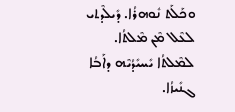ܘܟܰܠܰܬ ܢܽܘܗܪܳܐ. ܕܺܝܠܶܕܬܝ ܠܥܶܠ ܡܶܢ ܡܶܠܬܳܐ. ܠܡܶܠܬܳܐ ܝܺܚܝܺܕܳܝܶܗ ܕܐܰܒܳܐ ܓܢܺܝܙܳܐ.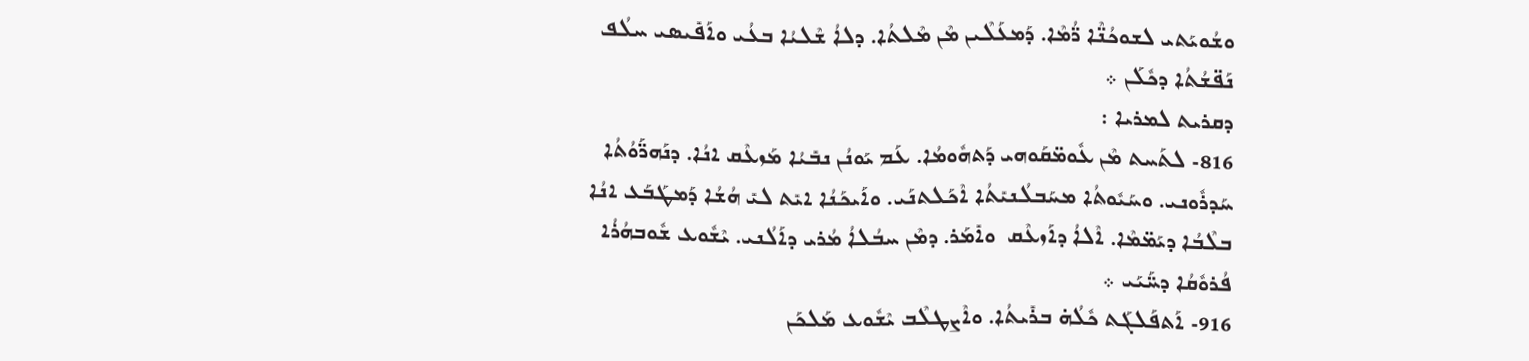ܘܫܳܘܝܰܬܝ ܠܫܘܟܳܢ̈ܶܐ ܪ̈ܳܡܶܐ. ܕܰܡܥܰܠܶܝܢ ܡܶܢ ܡܶܠܬܳܐ. ܕܠܐܳ ܫܶܠܝܳܐ ܒܥܳܝ ܘܐܰܦܺܝܣܝ ܚܠܳܦ ܢܰܦ̈ܫܳܬܳܐ ܕܟܽܠܰܢ ܀
ܕܩܪܝܬ ܠܡܪܝܐ :
816- ܠܬܰܚܬ ܡܶܢ ܥܽܘܡ̈ܩܰܘܗܝ ܕܰܬܗܽܘܡܳܐ. ܥܰܡ ܝܰܘܢܳܢ ܢܒܺܝܳܐ ܡܰܙܥܶܩ ܐܢܳܐ. ܕܢܰܗܪ̈ܰܘܳܬܳܐ ܚܰܕܪܽܘܢܝ. ܘܚܰܝܽܘܬܳܐ ܡܚܰܒܠܳܢܝܺܬܳܐ ܐܶܟܰܠܬܢܰܝ. ܘܐܰܝܟܰܢܳܐ ܐܝܺܬ ܠܝܺ ܗܳܫܳܐ ܕܰܡܛܰܒܰܥ ܐܢܳܐ ܒܠܶܒܳܐ ܕܝܰܡ̈ܡܶܐ. ܐܶܠܐܳ ܕܐܰܙܥܶܩ  ܘܐܺܡܰܪ. ܕܡܶܢ ܚܒܳܠܐܳ ܡܳܪܝ ܕܐܰܠܳܢܝ. ܝܶܫܽܘܥ ܫܽܘܒܗܳܪܳܐ ܦܳܪܘܽܩܳܐ ܕܚ̈ܰܝܰܝ ܀
916- ܐܰܬܦܰܠܓܰܬ ܟܽܠܳܗ̇ ܒܪܺܝܬܳܐ. ܘܐܶܨܛܠܶܒ ܝܶܫܽܘܥ ܡܰܠܟܰܢ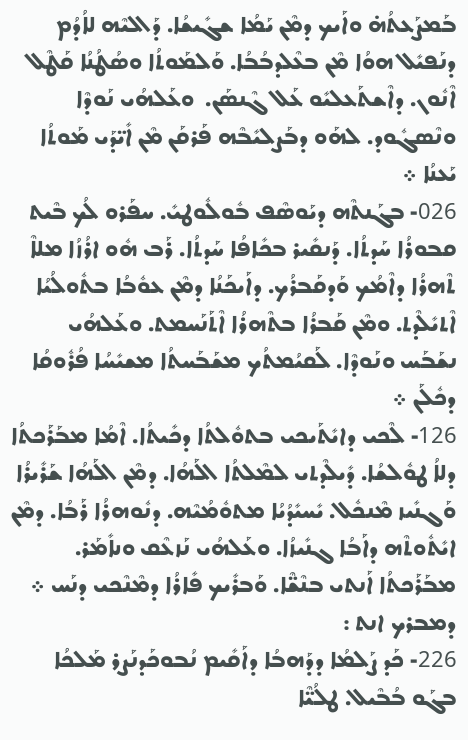ܒܰܡܨܰܥܬܳܗ̇ ܘܐܰܝܟ ܕܡܶܢ ܝܰܡܳܐ ܫܓܺܝܫܳܐ. ܕܰܐܠܝܶܗ ܠܐܳܕܳܡ ܕܢܰܦܝܺܠ ܗܘܳܐ ܡܶܢ ܒܥܶܠܕܒܳܒܳܐ. ܘܰܠܡܰܘܬܳܐ ܘܣܳܛܳܢܳܐ ܩܰܛܶܠ ܐܶܢܽܘܢ. ܕܐܶܫܬܰܥܠܝܺܘ ܥܰܠ ܓܶܢܣܰܢ.  ܘܥܰܠܗܳܝ ܢܰܘܕܶܐ ܘܢܶܣܓܽܘܕ. ܠܗܰܘ ܕܒܰܨܠܝܺܒܶܗ ܦܰܪܩܰܢ ܡܶܢ ܐܺܝ̈ܕܰܝ ܡܰܘܬܳܐ ܝܰܥܢܳܐ ܀
026- ܒܓܰܢܬܶܗ ܕܝܰܘܣܶܦ ܒܽܘܠܽܘܛܝܺ. ܚܦܰܪܘ ܠܳܟ ܒܶܝܬ ܩܒܘܪܳܐ ܚܰܕܬܳܐ. ܕܰܢܩܺܝܪ ܒܟܺܐܦܳܐ ܚܰܕܬܳܐ. ܪܰܒ ܗܽܘ ܐܪܳܙܳܐ ܡܠܐܶ ܬܶܗܪܳܐ ܕܐܶܡܳܟ ܘܰܕܩܰܒܪܳܟ. ܕܐܰܝܟܰܢܳܐ ܕܡܶܢ ܥܘܽܒܳܐ ܒܬܽܘܠܳܝܳܐ ܐܶܬܝܺܠܶܕܬ. ܘܡܶܢ ܩܰܒܪܳܐ ܒܬܶܗܪܳܐ ܐܶܬܰܢܰܚܡܬ. ܘܥܰܠܗܳܝ ܢܫܰܒܰܚ ܘܢܰܘܕܶܐ. ܠܰܩܝܳܡܬܳܟ ܡܫܰܒܰܚܬܳܐ ܡܫܝܺܚܳܐ ܦܳܪܽܘܩܳܐ ܕܟܽܠܰܢ ܀
126- ܠܶܟܝ ܕܐܝܺܬܰܝܟܝ ܒܬܘܽܠܬܳܐ ܕܟܺܝܬܳܐ. ܐܶܡܳܐ ܡܒܰܪܰܟܬܳܐ ܕܠܐܳ ܛܘܽܠܫܳܐ. ܕܺܝܠܶܕܬܝ ܠܡܶܠܬܳܐ ܐܠܰܗܳܐ. ܕܡܶܢ ܐܠܰܗܳܐ ܫܰܪܺܝܪܳܐ ܘܰܓܢܺܝܙ ܡܶܢܟܽܠ. ܝܺܚܝܺܕܳܝܳܐ ܡܬܘܽܡܳܝܶܗ. ܕܢܽܘܗܪܳܐ ܪܰܒܳܐ. ܕܡܶܢ ܐܝܺܬܽܘܬܶܗ ܕܐܰܒܳܐ ܓܢܺܝܙܳܐ. ܘܥܰܠܗܳܝ ܢܰܙܥܶܩ ܘܢܐܺܡܰܪ. ܡܒܰܪܰܟܬܳܐ ܐܰܢܬܝ ܒܢܶܫ̈ܶܐ. ܘܰܒܪܺܝܟ ܦܺܐܪܳܐ ܕܡܶܢܶܟܝ ܕܢܰܚ ܀
ܕܡܒܪܟ ܐܢܬ :
226- ܟܰܕ ܨܰܠܡܳܐ ܕܕܰܗܒܳܐ ܕܐܰܩܺܝܡ ܢܳܒܘܟܰܕܢܰܨܪ ܡܰܠܟܳܐ ܒܓܰܘ ܒܳܒܶܝܠ. ܛܠܳܝ̈ܶܐ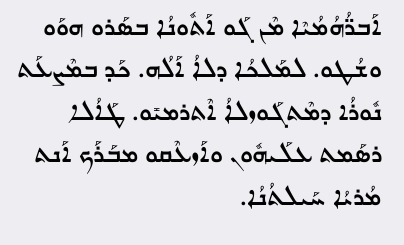ܐܰܒܪ̈ܳܗܳܡܳܝܶܐ ܡܶܢ ܓܰܘ ܐܰܬܽܘܢܳܐ ܒܣܰܪܘ ܗܘܰܘ ܘܫܳܛܘ. ܠܡܰܠܟܳܐ ܕܠܐܳ ܐܰܠܳܗ. ܟܰܕ ܒܡܶܨܥܰܬ ܢܽܘܪܳܐ ܕܡܶܬܓܰܘܙܠܐܳ ܐܶܬܪܡܝܺܘ. ܛܰܐܳܠܐ ܪܣܰܡܬ ܥܠܰܝܗܽܘܢ ܘܐܰܙܥܶܩܘ ܡܒܰܪܰܟ ܐܰܢܬ ܡܳܪܝܳܐ ܚܰܝܠܬܳܢܳܐ.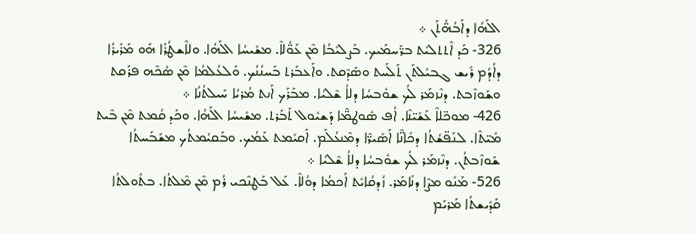ܐܠܰܗܳܐ ܕܐܰܒܳܗ̈ܳܬܰܢ ܀
326- ܟܰܕ ܐܶܬܬܠܝܺܬ ܒܪ̈ܰܚܡܰܝܟ. ܒܰܨܠܝܺܒܳܐ ܡܶܢ ܥܰܘ̈ܳܠܐܶ. ܡܫܺܝܚܳܐ ܐܠܰܗܳܐ. ܘܠܐܶܫܛܳܪܳܐ ܗܰܘ ܡܰܪܺܝܪܳܐ ܕܐܳܕܳܡ ܪܺܝܫ ܓܒܝܺܠܬܰܢ ܬܰܠܰܚܬ ܘܣܰܕܶܩܬ. ܘܐܰܥܒܰܪܬ ܒܰܚܢܳܢܳܟ. ܘܰܠܥܳܠܡܳܐ ܡܶܢ ܣܳܟܶܗ ܦܪܰܩܬ ܘܫܰܘܙܶܒܬ. ܕܢܶܙܡܰܪ ܠܳܟ ܫܘܽܒܚܳܐ ܕܠܐܳ ܫܶܠܝܳܐ. ܡܒܰܪܰܟ ܐܰܢܬ ܡܳܪܝܳܐ ܚܰܝܠܬܳܢܳܐ ܀
426- ܡܘܟ̈ܠܐܶ ܥܰܫܺܝ̈ܢܶܐ. ܐܳܦ ܣܽܘܛܡ̈ܶܐ ܕܰܫܝܽܘܠ ܬܰܒܰܪܬ. ܡܫܺܝܚܳܐ ܐܠܰܗܳܐ. ܘܟܰܕ ܩܳܡܬ ܡܶܢ ܒܶܝܬ ܡܺܝ̈ܬܶܐ. ܠܢܰܦ̈ܫܳܬܳܐ ܕܟܺܐܢ̈ܶܐ ܐܰܣܺܝܪ̈ܶܐ ܕܡܶܢܥܳܠܰܡ. ܐܰܩܝܺܡܬ ܥܰܡܳܟ. ܘܒܰܩܝܳܡܬܳܟ ܡܫܰܒܰܚܬܳܐ ܫܰܘܙܶܒܬܳܢ. ܕܢܶܙܡܰܪ ܠܳܟ ܫܘܽܒܚܳܐ ܕܠܐܳ ܫܶܠܝܳܐ ܀
526- ܡܰܢܽܘ ܡܨܶܐ ܕܢܺܐܡܰܪ. ܙܳܕܩܳܐܝܺܬ ܐܰܟܡܳܐ ܕܘܳܠܐܶ. ܥܰܠ ܒܰܛܢܶܟܝ ܪܳܡ ܡܶܢ ܡܶܠܬܳܐ. ܒܬܽܘܠܬܳܐ ܩܰܕܺܝܫܬܳܐ ܡܰܪܝܰܡ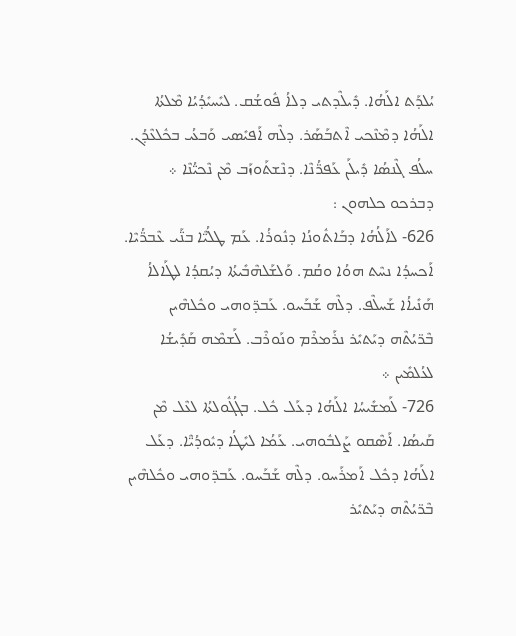ܝܳܠܕܰܬ ܐܠܰܗܳܐ. ܕܺܝܠܶܕܬܝ ܕܠܐܳ ܦܽܘܫܳܩ. ܠܝܺܚܝܺܕܳܝܳܐ ܡܶܠܬܳܐ ܐܠܰܗܳܐ ܕܡܶܢܶܟܝ ܐܶܬܒܰܣܰܪ. ܕܠܶܗ ܐܰܦܝܺܣܝ ܘܰܒܥܳܝ ܒܟܽܠܥܶܕܳܢ. ܚܠܳܦ ܓܶܢܣܳܐ ܕܺܝܠܰܢ ܥܰܦܪ̈ܳܢܶܐ. ܕܢܶܫܬܰܘܙܰܒ ܡܶܢ ܢܶܟܝ̈ܳܢܶܐ ܀
ܕܒܪܟܘ ܟܠܗܘܢ :
626- ܠܐܰܠܳܗܳܐ ܕܒܰܐܬܽܘܢܳܐ ܕܢܽܘܪܳܐ. ܥܰܡ ܛܠܳܝ̈ܶܐ ܒܢ̈ܰܝ ܥܶܒܪ̈ܳܝܶܐ. ܐܰܟܚܕܳܐ ܢܚܶܬ ܗܘܳܐ ܘܩܳܡ. ܘܰܠܫܰܠܗܶܒܺܝܬܳܐ ܕܝܳܩܕܳܐ ܠܛܰܐܠܐܳ ܗܰܢܺܝܐܳܐ ܫܰܚܠܶܦ. ܕܠܶܗ ܫܰܒܰܚܘ. ܥܰܒܕ̈ܘܗܝ ܘܟܽܠܗܶܝܢ ܒܶܪ̈ܝܳܬܶܗ ܕܝܰܬܝܺܪ ܢܪܰܡܪܶܡ ܘܢܰܘܪܶܒ. ܠܰܫܡܶܗ ܩܰܕܺܝܫܳܐ ܠܥܳܠܡܺܝܢ ܀
726- ܠܰܡܫܺܝܚܳܐ ܐܠܰܗܳܐ ܕܥܰܠ ܟܽܠ. ܒܓܳܓܽܘܠܬܳܐ ܠܥܶܠ ܡܶܢ ܩܰܝܣܳܐ. ܐܰܣܶܩܘ ܨܰܠܒܽܘܗܝ. ܥܰܡܳܐ ܠܝܺܛܳܐ ܕܝܽܘܕܳܝ̈ܶܐ. ܕܥܰܠ ܐܠܰܗܳܐ ܕܟܽܠ ܐܰܡܪܰܚܘ. ܕܠܶܗ ܫܰܒܰܚܘ. ܥܰܒܕ̈ܘܗܝ ܘܟܽܠܗܶܝܢ ܒܶܪ̈ܝܳܬܶܗ ܕܝܰܬܝܺܪ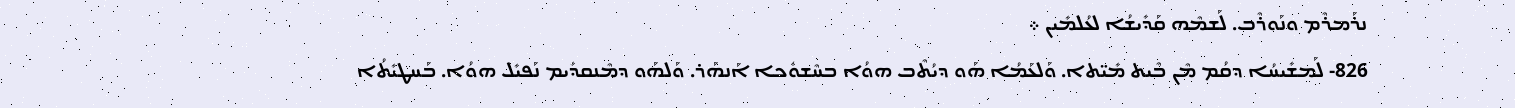ܢܪܰܡܪܶܡ ܘܢܰܘܪܶܒ. ܠܰܫܡܶܗ ܩܰܕܺܝܫܳܐ ܠܥܳܠܡܺܝܢ ܀
826- ܠܰܡܫܺܝܚܳܐ ܕܩܳܡ ܡܶܢ ܒܶܝܬ ܡܺܝ̈ܬܐ. ܘܰܠܥܰܡܳܐ ܗܰܘ ܕܝܳܬܶܒ ܗܘܳܐ ܒܚܶܫܘܽܟܐ ܐܰܢܗܰܪ. ܘܰܠܗܰܘ ܕܡܶܢܩܕܺܝܡ ܢܰܦܝܺܠ ܗܘܳܐ. ܒܰܚܛܝܺܬܳܐ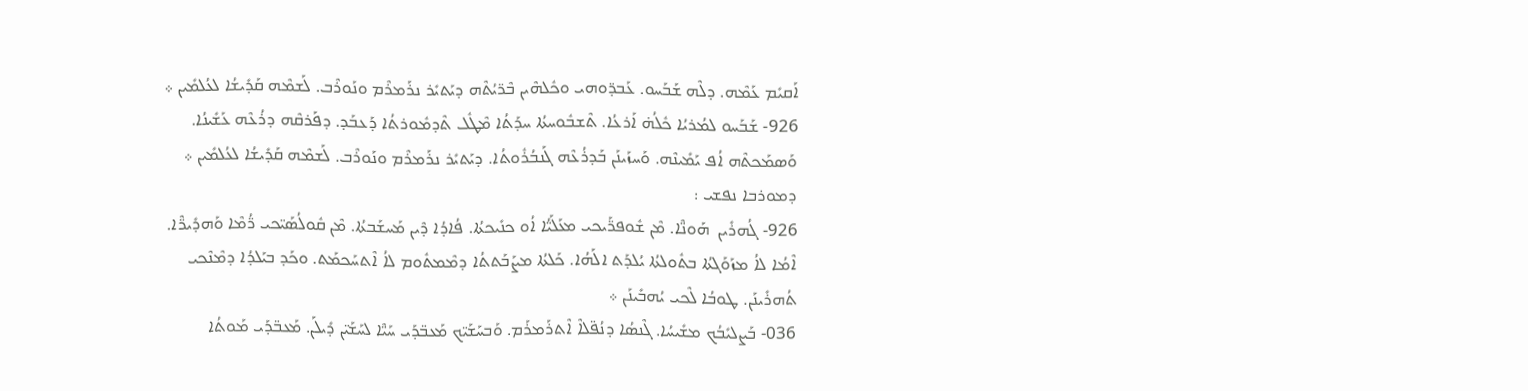ܐܰܩܝܺܡ ܥܰܡܶܗ. ܕܠܶܗ ܫܰܒܰܚܘ. ܥܰܒܕ̈ܘܗܝ ܘܟܽܠܗܶܝܢ ܒܶܪ̈ܝܳܬܶܗ ܕܝܰܬܝܺܪ ܢܪܰܡܪܶܡ ܘܢܰܘܪܶܒ. ܠܰܫܡܶܗ ܩܰܕܺܝܫܳܐ ܠܥܳܠܡܺܝܢ ܀
926- ܫܰܒܰܚܘ ܠܡܳܪܝܳܐ ܟܽܠܳܗ̇ ܐܰܪܥܳܐ. ܬܶܫܒܽܘܚܬܳܐ ܚܕܰܬܳܐ ܡܶܛܽܠ ܬܶܕܡܽܘܪܬܳܐ ܕܰܥܒܰܕ. ܕܦܰܪܩܶܗ ܕܪܳܥܶܗ ܥܰܫܺܝܢܳܐ. ܘܰܣܡܰܟܬܶܗ ܐܳܦ ܝܰܡܺܝܢܶܗ. ܘܰܚܙܰܝܢܰܢ ܒܰܕܪܳܥܶܗ ܓܰܢܒܳܪܽܘܬܳܐ. ܕܝܰܬܝܺܪ ܢܪܰܡܪܶܡ ܘܢܰܘܪܶܒ. ܠܰܫܡܶܗ ܩܰܕܺܝܫܳܐ ܠܥܳܠܡܺܝܢ ܀
ܕܡܘܪܒܐ ܢܦܫܝ :
926- ܓܳܗܪܺܝܢ  ܗܰܘܢ̈ܶܐ. ܡܶܢ ܫܽܘܦܪ̈ܰܝܟܝ ܡܥܰܠܰܝ̈ܳܐ ܐܳܘ ܟܢܺܝܟܬܳܐ. ܦܳܐܕܳܐ ܕܶܝܢ ܡܰܚܫܰܒܬܳܐ. ܡܶܢ ܩܽܘܠܳܣܰܝ̈ܟܝ ܪ̈ܳܡܶܐ ܘܰܗܕܺܝܪ̈ܶܐ. ܐܶܡܳܐ ܠܐܳ ܡܙܰܘܰܓܬܳܐ ܒܬܽܘܠܬܳܐ ܝܳܠܕܰܬ ܐܠܰܗܳܐ. ܟܰܠܬܳܐ ܡܨܰܒܰܬܬܳܐ ܕܡܶܡܬܽܘܡ ܠܐܳ ܐܶܬܚܰܟܡܰܬ. ܘܟܰܕ ܒܝܰܠܕܳܐ ܕܡܶܢܶܟܝ ܬܳܗܪܺܝܢܰܢ. ܛܘܒܳܐ ܠܶܟܝ ܝܳܗܒܺܝܢܰܢ ܀
036- ܒܰܨܠܝܺܒܳܟ ܡܫܺܝܚܳܐ. ܓܶܢܣܳܐ ܕܢܳܦ̈ܠܐܶ ܐܶܬܪܰܡܪܰܡ. ܘܰܒܚܰܫܰܝ̈ܟ ܡܰܥܒ̈ܕܰܝ ܚܰܝ̈ܶܐ ܠܚܰܫܰܝ̈ܢ ܕܺܝܠܰܢ. ܡܰܥܒ̈ܕܰܝ ܡܰܘܬܳܐ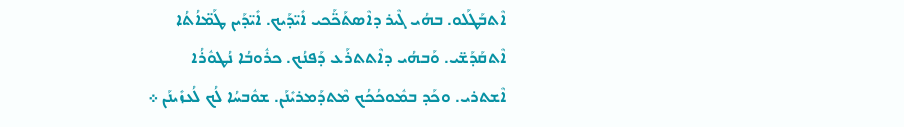ܐܶܬܒܰܛܰܠܘ. ܒܗܳܝ ܓܶܝܪ ܕܐܶܣܬܰܟ̈ܰܟܝ ܐܺܝ̈ܕܰܝܟ. ܐܺܝ̈ܕܰܝܢ ܛܰܡ̈ܐܳܬܳܐ ܐܶܬܩܰܕܰܫ̈ܝ. ܘܰܒܗܳܝ ܕܐܶܬܬܪܰܥ ܕܰܦܢܳܟ. ܟܪܽܘܒܳܐ ܢܳܛܘܽܪܳܐ ܐܶܫܬܪܝ. ܘܟܰܕ ܒܡܽܘܟܳܟܳܟ ܡܶܬܕܰܡܪܝܺܢܰܢ. ܫܘܽܒܚܳܐ ܠܳܟ ܠܳܥܙܺܝܢܰܢ ܀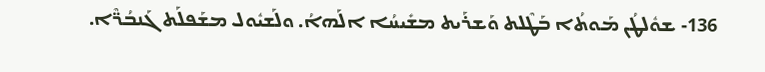136- ܫܘܽܠܛܳܢ ܡܰܘܬܳܐ ܒܰܛܶܠܬ ܘܰܫܪܰܝܬ ܡܫܺܝܚܳܐ ܐܠܰܗܐܳ. ܘܠܰܫܝܽܘܠ ܡܫܰܦܠܰܬ ܓܰܢܒܳܪ̈ܶܐ.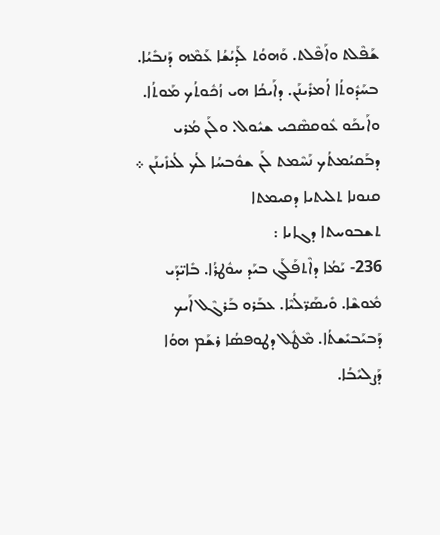ܫܰܦܶܠܬ ܘܐܰܦܶܠܬ. ܘܰܗܘܳܬ ܠܰܕܝܳܫܳܐ ܥܰܡܶܗ ܕܰܢܒܺܝܳܐ. ܒܚܰܕܽܘܬܳܐ ܐܳܡܪܺܝܢܰܢ. ܕܐܰܝܟܳܐ ܗܝ ܙܳܟܽܘܬܳܟ ܡܰܘܬܳܐ. ܘܐܰܝܟܰܘ ܥܽܘܩܣܶܟܝ ܫܝܽܘܠ. ܘܠܰܢ ܡܳܪܝ ܕܒܰܩܝܳܡܬܳܟ ܢܰܚܶܡܬ ܠܰܢ ܫܘܽܒܚܳܐ ܠܳܟ ܠܳܥܙܺܝܢܰܢ ܀
ܩܢܘܢܐ ܬܠܝܬܝܐ ܕܩܝܡܬܐ
ܬܫܒܘܚܬܐ ܕܓܐܝܐ :
236- ܝܰܡܳܐ ܕܐܶܬܦܰܠܰܓ ܒܝܰܕ ܚܘܽܛܪܳܐ. ܒܺܐܝ̈ܕܰܝ ܡܽܘܫܶܐ. ܘܺܝܣܰܪ̈ܠܳܝܶܐ. ܥܒܰܪܘ ܒܰܪܓܶܠ ܐܰܝܟ ܕܰܒܝܰܒܝܺܫܬܳܐ. ܡܶܛܽܠ ܕܛܘܦܣܳܐ ܪܫܰܡ ܗܘܳܐ ܕܰܨܠܝܺܒܳܐ.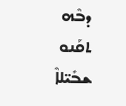ܕܒܶܗ ܬܩܰܢܘ ܫܒܺܝ̈ܠܐܶ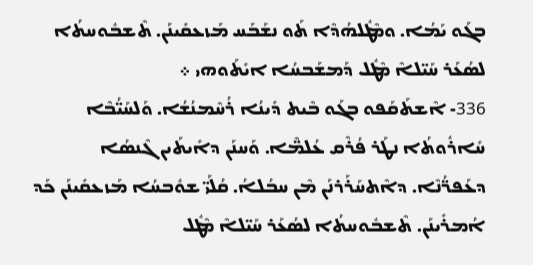ܒܓܰܘ ܝܰܡܳܐ. ܘܡܶܛܽܠܗܳܕܶܐ ܬܰܘ ܢܫܰܒܰܚ ܡܰܙܥܩܺܝܢܰܢ. ܬܶܫܒܽܘܚܬܳܐ ܠܣܳܥܰܪ ܚܰܝ̈ܠܐܶ ܡܶܛܽܠ ܕܰܡܫܰܒܚܳܐ ܐܝܺܬܰܘܗܝ ܀
336- ܐܶܫܬܰܩܰܦܘ ܒܓܰܘ ܒܶܝܬ ܕܺܝܢܳܐ ܪܳܚܶܡܢܳܫܳܐ. ܘܰܠܚܰܝ̈ܳܒܶܐ ܚܺܐܪܽܘܬܳܐ ܢܛܰܪ ܦܳܪܶܩ ܥܳܠܡ̈ܶܐ. ܘܰܚܢܰܢ ܕܐܺܝܬܰܝܢ ܓܶܢܣܳܐ ܕܥܰܦܪ̈ܳܢܶܐ. ܕܐܶܬܚܰܪܰܪܢܰܢ ܡܶܢ ܚܒܳܠܐܳ. ܩܳܠܰܝ̈ ܫܘܽܒܚܳܐ ܡܰܙܥܩܺܝܢܰܢ ܟܰܕ ܐܳܡܪܺܝܢܰܢ. ܬܶܫܒܽܘܚܬܳܐ ܠܣܳܥܰܪ ܚܰܝ̈ܠܐܶ ܡܶܛܽܠ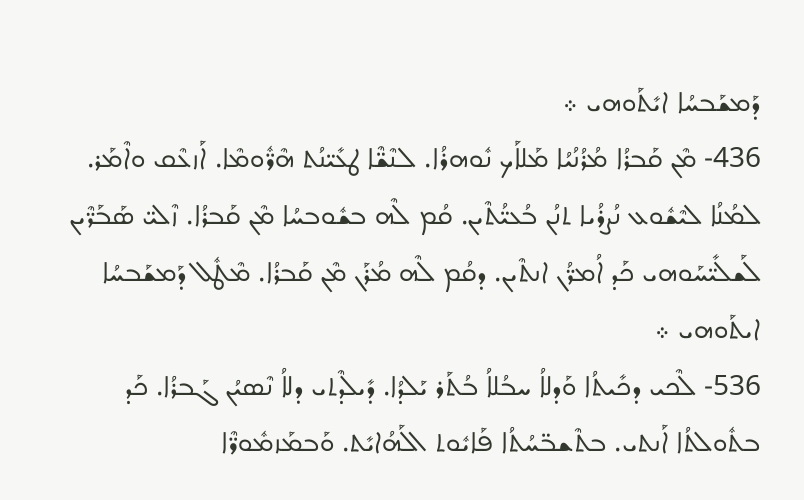ܕܰܡܫܰܒܚܳܐ ܐܝܺܬܰܘܗܝ ܀
436- ܡܶܢ ܩܰܒܪܳܐ ܡܳܪܳܢܳܝܳܐ ܡܰܠܐܰܟ ܢܽܘܗܪܳܐ. ܠܢܶܫ̈ܶܐ ܛܥܺܝ̈ܢܳܬ ܗܶܪ̈ܽܘܡܶܐ. ܐܰܙܥܶܩ ܘܐܶܡܰܪ. ܠܡܳܢܳܐ ܠܝܶܫܽܘܥ ܢܳܨܪܳܝܐ ܬܢܳܢ ܒܳܥܝ̈ܳܬܶܝܢ. ܩܳܡ ܠܶܗ ܒܫܽܘܒܚܳܐ ܡܶܢ ܩܰܒܪܳܐ. ܙܶܠܝ̈ ܣܰܒܰܪ̈ܶܝܢ ܠܰܫܠܺܝ̈ܚܰܘܗܝ ܟܰܕ ܐܳܡܪ̈ܳܢ ܐܢܬܶܝܢ. ܕܩܳܡ ܠܶܗ ܡܳܪܰܢ ܡܶܢ ܩܰܒܪܳܐ. ܡܶܛܽܠ ܕܰܡܫܰܒܚܳܐ ܐܝܬܰܘܗܝ ܀
536- ܠܶܟܝ ܕܟܺܝܬܳܐ ܘܰܕܠܐܳ ܚܒܳܠܐܳ ܒܳܬܰܪ ܝܰܠܕܳܐ. ܕܺܝܠܶܕܬܝ ܕܠܐܳ ܢܶܣܝܳܢ ܓܰܒܪܳܐ. ܟܰܕ ܒܬܽܘܠܬܳܐ ܐܰܢܬܝ. ܒܬܶܫܒ̈ܚܳܬܳܐ ܦܰܐܝܽܘܬ ܐܠܰܗܳܐܝܺܬ. ܘܰܒܡܰܙܡܽܘܪ̈ܶܐ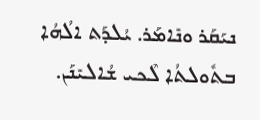ܢܝܰܩܰܪ ܘܢܺܐܡܰܪ. ܝܳܠܕܰܬ ܐܠܳܗܳܐ ܒܬܽܘܠܬܳܐ ܠܶܟܝ ܫܳܐܠܝܺܢܰܢ.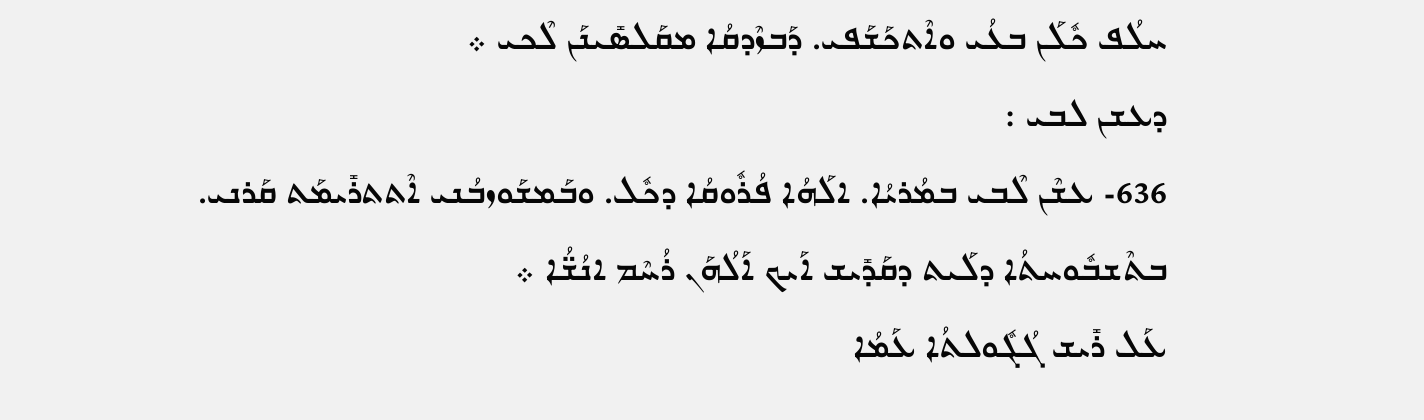ܚܠܳܦ ܟܽܠܰܢ ܒܥܳܝ ܘܐܶܬܟܰܫܰܦܝ. ܕܰܒܙܶܕܩܳܐ ܡܩܰܠܣܺܝܢܰܢ ܠܶܟܝ ܀
ܕܥܫܢ ܠܒܝ :
636- ܥܫܶܢ ܠܶܒܝ ܒܡܳܪܝܳܐ. ܐܠܰܗܳܐ ܦܳܪܽܘܩܳܐ ܕܟܽܠ. ܘܒܰܡܫܰܘܙܒܳܢܝ ܐܶܬܬܪܺܝܡܰܬ ܩܰܪܢܝ. ܒܬܶܫܒܽܘܚܬܳܐ ܕܠܰܝܬ ܕܩܰܕܺܝܫ ܐܰܝܟ ܐܰܠܳܗܰܢ ܪܳܚܶܡ ܐܢܳܫ̈ܳܐ ܀
ܥܰܠ ܪܺܝܫ ܓܳܓܽܘܠܬܳܐ ܥܰܡܳܐ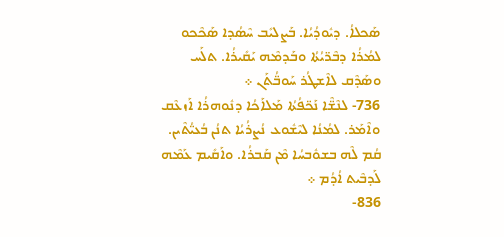ܣܰܟܠܐܳ. ܕܝܽܘܕܳܝܳܐ. ܒܰܨܠܝܺܒ ܚܶܣܳܕܐ ܣܰܟܶܟܘ ܠܡܳܪܳܐ ܕܒܶܪ̈ܝܳܬܳܐ ܘܒܰܕܡܶܗ ܝܰܩܺܝܪܳܐ. ܬܠܰܚ ܘܣܰܕܶܩ ܠܐܶܫܛܳܪ ܚܰܘܒ̈ܳܬܰܢ ܀
736- ܠܢܶܫ̈ܶܐ ܢܰܟ̈ܦܳܬܳܐ ܡܰܠܐܰܟܳܐ ܕܢܽܘܗܪܳܐ ܐܰܙܥܶܩ ܘܐܶܡܰܪ. ܠܡܳܢܳܐ ܠܝܶܫܽܘܥ ܢܳܨܪܳܝܳܐ ܬܢܳܢ ܒܳܥܝ̈ܳܬܶܝܢ. ܩܳܡ ܠܶܗ ܒܫܘܽܒܚܳܐ ܡܶܢ ܩܰܒܪܳܐ. ܘܐܰܩܺܝܡ ܥܰܡܶܗ ܠܰܕܒܶܝܬ ܐܳܕܳܡ ܀
836-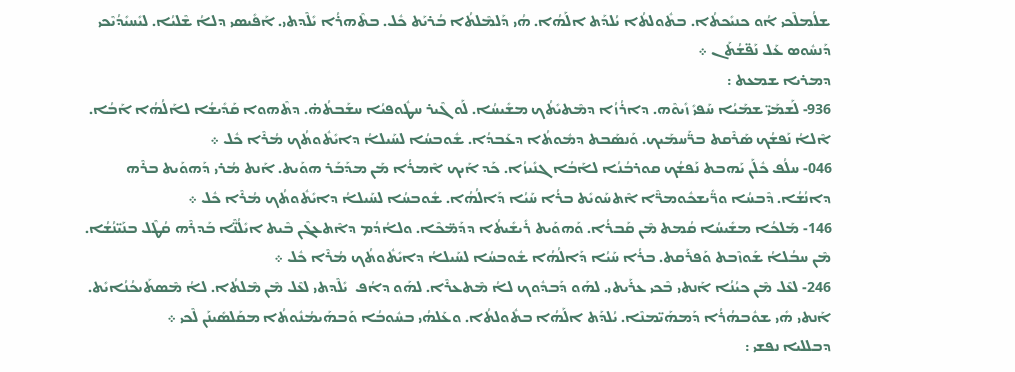ܫܠܳܡܠܶܟܝ ܐܳܘ ܟܢܝܺܟܬܳܐ. ܒܬܽܘܠܬܳܐ ܝܳܠܕܰܬ ܐܠܰܗܳܐ. ܗܳܝ ܕܰܠܡܶܠܬܳܐ ܒܳܪܝܰܬ ܟܽܠ. ܒܬܶܗܪܳܐ ܝܺܠܶܕܬܝ. ܐܰܦܺܝܣܝ ܕܠܐܳ ܫܶܠܝܳܐ. ܠܝܺܚܝܺܕܳܝܶܟܝ ܕܰܢܚܽܘܣ ܥܰܠ ܢܰܦ̈ܫܳܬܰܢ ܀
ܕܡܪܝܐ ܫܡܥܬ :
936- ܠܰܫܡܰܝ̈ ܫܡܰܝܳܐ ܚܰܦܝܺ ܙܺܝܘܶܗ. ܕܐܪܳܙܳܐ ܕܡܶܬܝܺܬܳܟ ܡܫܺܝܚܳܐ. ܠܰܘ ܓܶܝܪ ܚܛܽܘܦܝܳܐ ܚܫܰܒܬܳܗ̇. ܕܬܶܗܘܐ ܩܰܕܺܝܫܳܐ ܠܐܰܠܳܗܳܐ ܐܰܒܳܐ. ܐܶܠܐܳ ܢܰܦܫܳܟ ܣܰܪܶܩܬ ܒܪ̈ܰܚܡܰܝܟ. ܘܰܢܣܰܒܬ ܕܡܽܘܬܳܐ ܕܥܰܒܕܳܐ. ܫܽܘܒܚܳܐ ܠܚܰܝܠܐܳ ܕܐܝܺܬܽܘܬܳܟ ܡܳܪܶܐ ܟܽܠ ܀
046- ܚܠܳܦ ܟܽܠܰܢ ܝܰܗܒܬ ܢܰܦܫܳܟ ܩܘܪܒܳܢܳܐ ܠܐܰܒܳܐ ܓܢܺܝܙܳܐ. ܟܰܕ ܐܰܝܟ ܐܶܡܪܳܐ ܡܰܢ ܡܕܰܒܰܪ ܗܘܰܝܬ. ܐܰܢܬ ܡܳܪܝ ܕܰܗܘܰܝܬ ܒܪܶܗ ܕܐܢܳܫܳܐ. ܕܶܒܚܳܐ ܘܪ̈ܺܝܫܟܽܘܡܪ̈ܶܐ ܐܶܬܚܰܘܝܺܬ ܒܪܳܐ ܚܰܝܳܐ ܕܰܐܠܳܗܳܐ. ܫܽܘܒܚܳܐ ܠܚܰܝܠܐܳ ܕܐܝܺܬܽܘܬܳܟ ܡܳܪܶܐ ܟܽܠ ܀
146- ܡܰܠܟܳܐ ܡܫܺܝܚܳܐ ܩܳܡܬ ܡܶܢ ܩܰܒܪܳܐ. ܘܰܗܘܰܝܬ ܪܺܝܫܺܝܬܳܐ ܕܕܰܡ̈ܟܶܐ. ܘܠܐܳܕܳܡ ܕܐܶܬܥܓܶܢ ܒܶܝܬ ܐܝܺܠܳܢ̈ܶܐ ܒܰܕܪܶܗ ܩܳܛܶܠ ܒܢܰܝ̈ܢܳܫܳܐ. ܡܶܢ ܚܒܳܠܐܳ ܫܰܘܙܶܒܬ ܘܰܦܪܰܩܬ. ܒܪܳܐ ܚܰܝܳܐ ܕܰܐܠܳܗܳܐ ܫܽܘܒܚܳܐ ܠܚܰܝܠܐܳ ܕܐܝܺܬܽܘܬܳܟ ܡܳܪܶܐ ܟܽܠ ܀
246- ܠܥܶܠ ܡܶܢ ܟܝܳܢܳܐ ܐܰܢܬܝ ܒܶܟܝ ܥܪܰܝܬܝ. ܠܗܰܘ ܕܰܒܕܽܘܟ ܠܐܳ ܡܶܬܥܪܶܐ. ܠܗܰܘ ܕܐܳܦ  ܝܺܠܶܕܬܝ ܠܥܶܠ ܡܶܢ ܡܶܠܬܳܐ. ܠܐܳ ܡܶܣܬܰܝܟܳܢܳܐܝܺܬ. ܐܰܢܬܝ ܗܺܝ ܫܘܽܒܗܳܪܳܐ ܕܰܡܗܰܝ̈ܡܢܶܐ. ܝܳܠܕܰܬ ܐܠܰܗܳܐ ܒܬܽܘܠܬܳܐ. ܘܥܰܠܗܳܝ ܒܚܽܘܒܳܐ ܘܰܒܗܰܝܡܳܢܽܘܬܳܐ ܡܩܰܠܣܺܝܢܰܢ ܠܶܟܝ ܀
ܕܒܠܠܝܐ ܢܦܫܝ :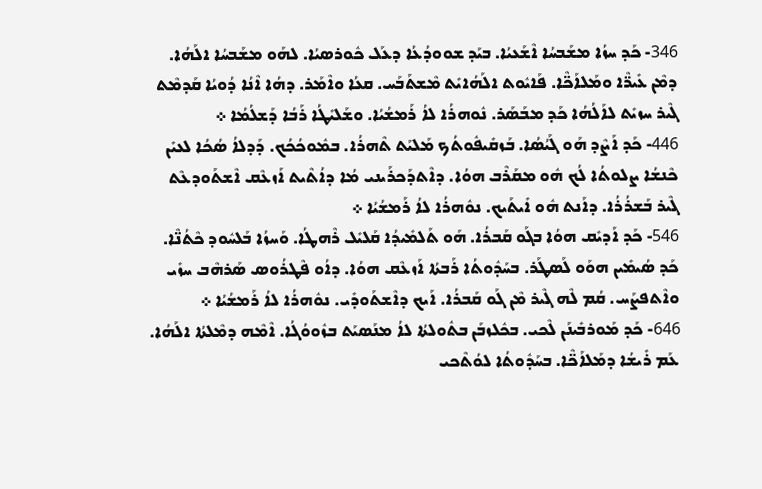346- ܟܰܕ ܚܙܳܐ ܡܫܰܒܚܳܐ ܐܶܫܰܥܝܳܐ. ܒܝܰܕ ܫܘܘܕܳܥܳܐ ܕܥܰܠ ܟܽܘܪܣܝܳܐ. ܠܗܰܘ ܡܫܰܒܚܳܐ ܐܠܰܗܳܐ. ܕܡܶܢ ܥܺܝܪ̈ܶܐ ܘܡܰܠܐܰܟ̈ܶܐ. ܦܰܐܝܽܘܬ ܐܠܰܗܳܐܝܺܬ ܡܶܫܬܰܒܰܚ. ܩܥܳܐ ܘܐܶܡܰܪ. ܕܗܳܐ ܐܶܢܳܐ ܕܳܘܝܳܐ ܩܰܕܡܶܬ ܓܶܝܪ ܚܙܝܺܬ ܠܐܰܠܳܗܳܐ ܟܰܕ ܡܒܰܣܰܪ. ܢܽܘܗܪܳܐ ܠܐܳ ܪܰܡܫܳܝܳܐ. ܘܫܰܠܝܺܛܳܐ ܪܰܒܳܐ ܕܰܫܠܳܡܳܐ ܀
446- ܟܰܕ ܐܰܨܶܕ ܗܰܘ ܓܰܝܳܣܳܐ. ܒܰܙܩܺܝܦܽܘܬܳܟ ܡܰܠܝܰܬ ܬܶܗܪܳܐ. ܒܡܽܘܟܳܟܳܟ. ܕܰܕܠܐܳ ܣܳܟܳܐ ܠܥܝܺܢ ܟܶܢܫܳܐ ܨܠܘܬܳܐ ܠܳܟ ܗܽܘ ܡܩܰܪܶܒ ܗܘܳܐ. ܕܐܶܬܕܰܟܪܰܝܢܝ ܡܳܐ ܕܐܳܬܶܝܬ ܐܰܙܥܶܩ ܐܶܫܬܰܘܕܥܶܬ ܓܶܝܪ ܒܰܫܪܳܪܳܐ. ܕܐܰܢܬ ܗܽܘ ܐܺܝܬܰܝܟ. ܢܘܽܗܪܳܐ ܠܐܳ ܪܰܡܫܳܝܳܐ ܀
546- ܟܰܕ ܐܰܕܝܺܩ ܗܘܳܐ ܒܓܰܘ ܩܰܒܪܳܐ. ܗܰܘ ܬܰܠܡܺܝܕܳܐ ܩܰܠܝܺܠ ܪܶܗܛܳܐ. ܘܰܚܙܳܐ ܒܰܠܚܽܘܕ ܟܶܬܳܢ̈ܶܐ. ܟܰܕ ܣܳܝܡܺܝܢ ܗܘܰܘ ܠܰܣܛܰܪ. ܒܚܰܕܽܘܬܳܐ ܪܰܒܬܳܐ ܐܰܙܥܶܩ ܗܘܳܐ. ܕܐܳܘ ܦܶܛܪܳܘܣ ܣܰܪܗܶܒ ܚܙܺܝ ܘܐܶܬܦܨܰܚ. ܩܳܡ ܠܶܗ ܓܶܝܪ ܡܶܢ ܓܰܘ ܩܰܒܪܳܐ. ܐܰܝܟ ܕܐܶܫܬܰܘܕܺܝ. ܢܘܽܗܪܳܐ ܠܐܳ ܪܰܡܫܳܝܳܐ ܀
646- ܟܰܕ ܡܰܘܪܒܺܝܢܰܢ ܠܶܟܝ. ܒܟܽܠܙܒܰܢ ܒܬܽܘܠܬܳܐ ܠܐܳ ܡܢܰܣܝܰܬ ܒܙܽܘܘܳܓܳܐ. ܐܶܡܶܗ ܕܡܶܠܬܳܐ ܐܠܰܗܳܐ. ܥܰܡ ܪܺܝܫܳܐ ܕܡܰܠܐܰܟ̈ܶܐ. ܒܚܰܕܽܘܬܳܐ ܠܘܳܬܶܟܝ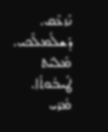ܢܰܙܥܶܩ. ܕܰܫܠܳܡܠܶܟܝ. ܡܰܠܝܰܬ ܛܰܝܒܽܘܬܳܐ. ܡܳܪܝ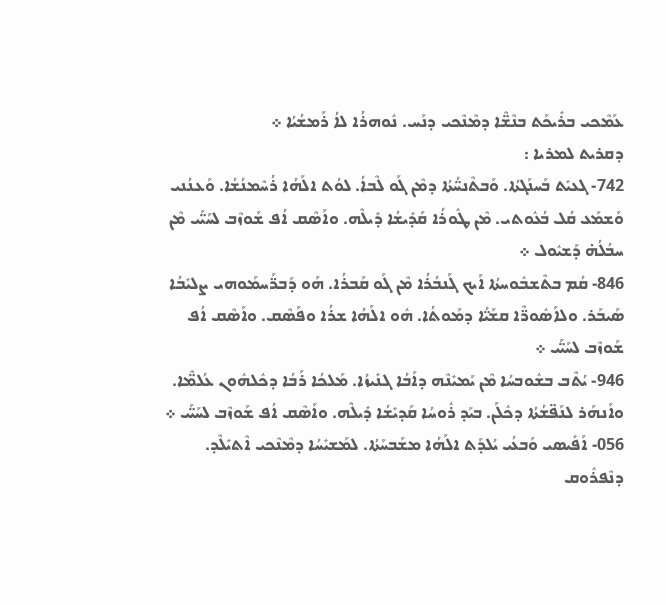ܥܰܡܶܟܝ ܒܪܺܝܟܰܬ ܒܢܶܫ̈ܶܐ ܕܡܶܢܶܟܝ ܕܢܰܚ. ܢܽܘܗܪܳܐ ܠܐܳ ܪܰܡܫܳܝܳܐ ܀
ܕܩܪܝܬ ܠܡܪܝܐ :
742- ܓܥܝܺܬ ܒܰܚܢܰܓܬܳܐ. ܘܰܒܬܶܢܚ̈ܳܬܳܐ ܕܡܶܢ ܓܰܘ ܠܶܒܐܳ. ܠܘܳܬ ܐܠܰܗܳܐ ܪܳܚܶܡܢܳܫܳܐ. ܘܰܥܢܳܢܝ ܘܰܫܡܰܥ ܩܳܠ ܒܳܥܽܘܬܝ. ܡܶܢ ܛܽܘܪܳܐ ܩܰܕܺܝܫܳܐ ܕܺܝܠܶܗ. ܘܐܰܣܶܩ ܐܳܦ ܫܰܘܙܶܒ ܠܚܰܝ̈ܰܝ ܡܶܢ ܚܒܳܠܳܗ̇ ܕܰܫܝܽܘܠ ܀
846- ܩܳܡ ܒܬܶܫܒܽܘܚܬܳܐ ܐܰܝܟ ܓܰܢܒܳܪܳܐ ܡܶܢ ܓܰܘ ܩܰܒܪܳܐ. ܗܰܘ ܕܰܒܪ̈ܰܚܡܰܘܗܝ ܨܠܝܺܒܳܐ ܣܰܝܒܰܪ. ܘܠܐܰܣܽܘܪ̈ܶܐ ܩܫܰܝ̈ܳܐ ܕܡܰܘܬܳܐ. ܗܽܘ ܐܠܰܗܳܐ ܫܪܳܐ ܘܦܰܣܶܩ. ܘܐܰܣܶܩ ܐܳܦ ܫܰܘܙܶܒ ܠܚܰܝ̈ܰܝ ܀
946- ܝܳܬܶܒ ܒܫܽܘܒܚܳܐ ܡܶܢ ܝܰܡܝܺܢܶܗ ܕܐܰܒܳܐ ܓܢܺܝܙܳܐ. ܡܰܠܟܳܐ ܪܰܒܳܐ ܕܟܽܠܗܽܘܢ ܥܳܠܡ̈ܶܐ. ܘܐܰܢܗܰܪ ܠܢܰܦ̈ܫܳܬܳܐ ܕܟܽܠܰܢ. ܒܝܰܕ ܪܽܘܚܳܐ ܩܰܕܝܺܫܳܐ ܕܺܝܠܶܗ. ܘܐܰܣܶܩ ܐܳܦ ܫܰܘܙܶܒ ܠܚܰܝ̈ܰܝ ܀
056- ܐܰܦܺܝܣܝ ܘܰܒܥܳܝ ܝܳܠܕܰܬ ܐܠܰܗܳܐ ܡܫܰܒܚܰܬܳܐ. ܠܡܰܫܝܺܚܳܐ ܕܡܶܢܶܟܝ ܐܶܬܝܺܠܶܕ. ܕܢܶܦܪܽܘܩ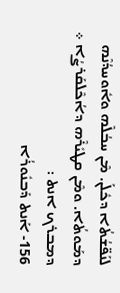ܠܢܰܦ̈ܫܳܬܳܐ ܕܟܽܠܰܢ. ܡܶܢ ܚܒܳܠܶܗ ܘܐܽܘܚܕܳܢܶܗ ܕܡܰܘܬܳܐ. ܘܡܶܢ ܩܛܝܺܪܶܗ ܕܐܳܟܶܠܩܰܪܨܳܐ ܀
ܕܡܒܪܟ ܐܢܬ :
156- ܐܰܢܬ ܕܰܒܢܽܘܪܳܐ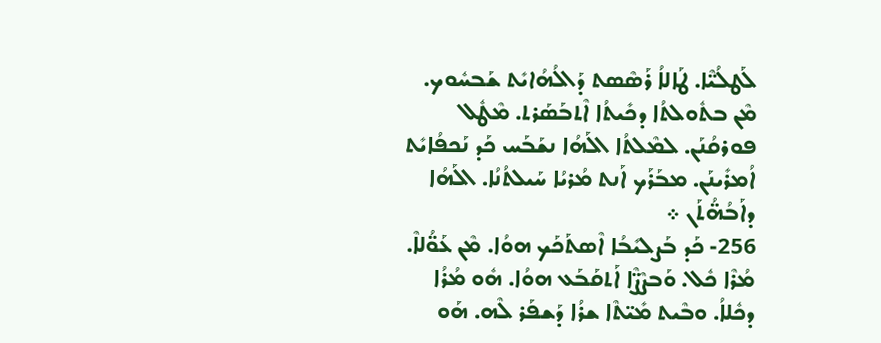ܠܰܛܠܳܝ̈ܶܐ. ܛܰܐܠܐܳ ܪܰܣܶܣܬ ܕܰܐܠܳܗܳܐܝܺܬ ܫܰܒܚܽܘܟ. ܡܶܢ ܒܬܽܘܠܬܳܐ ܕܟܺܝܬܳܐ ܐܶܬܒܰܣܰܪܬ. ܡܶܛܽܠ ܦܘܪܩܳܢܰܢ. ܠܡܶܠܬܳܐ ܐܠܰܗܳܐ ܢܫܰܒܰܚ ܟܰܕ ܢܰܟܦܳܐܝܺܬ ܐܳܡܪܺܝܢܰܢ. ܡܒܰܪܰܟ ܐܰܢܬ ܡܳܪܝܳܐ ܚܰܝܠܬܳܢܳܐ. ܐܠܰܗܳܐ ܕܐܰܒܳܗ̈ܳܬܰܢ ܀
256- ܟܰܕ ܒܰܨܠܝܺܒܳܐ ܐܶܣܬܰܟܰܟ ܗܘܳܐ. ܡܶܢ ܥܰܘ̈ܳܠܐܶ. ܡܳܪܶܐ ܟܽܠ. ܘܰܒܨܶܨ̈ܶܐ ܐܰܬܩܰܒܰܥ ܗܘܳܐ. ܗܽܘ ܡܳܪܳܐ ܕܟܽܠܐܳ. ܘܒܶܝܬ ܡܺܝ̈ܬܶܐ ܫܪܳܐ ܕܰܫܦܰܪ ܠܶܗ. ܗܰܘ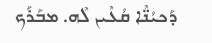ܕܰܟܝܳܢ̈ܶܐ ܩܳܥܶܝܢ ܠܶܗ. ܡܒܰܪܰܟ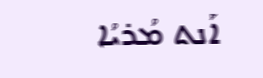ܐܰܢܬ ܡܳܪܝܳܐ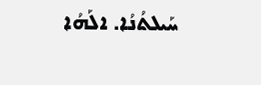ܚܰܝܠܬܳܢܳܐ. ܐܠܰܗܳܐ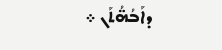ܕܐܰܒܳܗ̈ܳܬܰܢ ܀